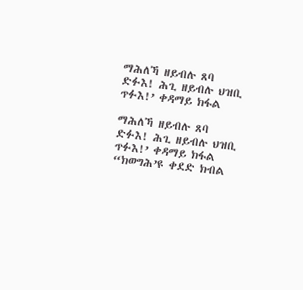ማሕለኻ ዘይብሉ ጸባ ድፉእ! ሕጊ ዘይብሉ ህዝቢ ጥፉእ!’ ቀዳማይ ክፋል

ማሕለኻ ዘይብሉ ጸባ ድፉእ! ሕጊ ዘይብሉ ህዝቢ ጥፉእ!’ ቀዳማይ ክፋል “ክወግሕ’ዩ ቀደድ ክብል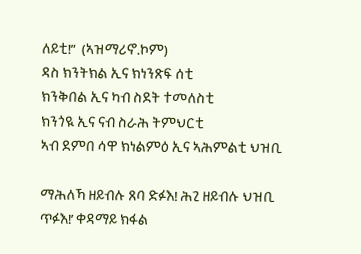ለይቲ!”  (ኣዝማሪኖ.ኮም)                                                                                                                       ዳስ ክንትክል ኢና ክነንጽፍ ሰቲ                                                                                                                             ክንቅበል ኢና ካብ ስደት ተመለስቲ                                                                                                                           ክንጎዪ ኢና ናብ ስራሕ ትምህርቲ                                                                                                                                      ኣብ ደምበ ሳዋ ክነልምዕ ኢና ኣሕምልቲ ህዝቢ

ማሕለኻ ዘይብሉ ጸባ ድፉእ! ሕጊ ዘይብሉ ህዝቢ ጥፉእ!’ ቀዳማይ ክፋል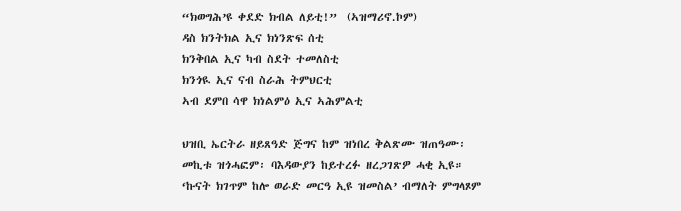“ክወግሕ’ዩ ቀደድ ክብል ለይቲ!”  (ኣዝማሪኖ.ኮም)                                                                                                                       ዳስ ክንትክል ኢና ክነንጽፍ ሰቲ                                                                                                                             ክንቅበል ኢና ካብ ስደት ተመለስቲ                                                                                                                           ክንጎዪ ኢና ናብ ስራሕ ትምህርቲ                                                                                                                                      ኣብ ደምበ ሳዋ ክነልምዕ ኢና ኣሕምልቲ

ህዝቢ ኤርትራ ዘይጸዓድ ጅግና ከም ዝነበረ ቅልጽሙ ዝጠዓሙ፡ መኪቱ ዝጎሓፎም፡ ባእዳውያን ከይተረፉ ዘረጋገጽዎ ሓቂ ኢዩ። ‘ኩናት ክገጥም ከሎ ወራድ መርዓ ኢዩ ዝመስል’ ብማለት ምግላጾም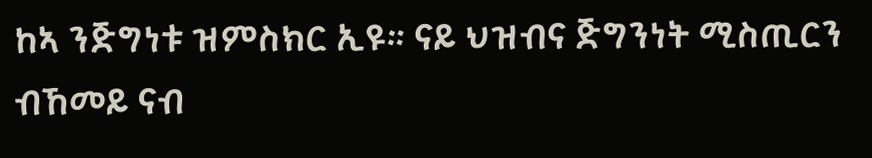ከኣ ንጅግነቱ ዝምስክር ኢዩ። ናይ ህዝብና ጅግንነት ሚስጢርን ብኸመይ ናብ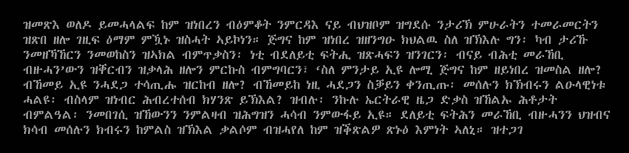ዝመጽእ ወለዶ ይመሓላልፍ ከም ዝነበረን ብዕምቆት ንምርዳእ ናይ ብህዝቦም ዝግደሱ ንታሪኽ ምሁራትን ተመራመርትን ዝጽበ ዘሎ ገዚፍ ዕማም ምዃኑ ዝስሓት ኣይኮነን። ጅግና ከም ዝነበረ ዝዘንግዑ ክህልዉ ስለ ዝኽእሉ ግን፡ ካብ ታሪኹ ንመዘኻኸርን ንመወከስን ዝኣክል ብምጥቃስን፡ ነቲ ብደለይቲ ፍትሒ ዝጽሓፍን ዝንገርን፡ ብናይ ብሕቲ መራኸቢ ብዙሓን’ውን ዝቐርብን ዝቃላሕ ዘሎን ምርኩስ ብምግባርን፣ ‘ስለ ምንታይ ኢዩ ሎሚ ጅግና ከም ዘይነበረ ዝመስል ዘሎ? ብኸመይ ኢዩ ንሓደጋ ተሳጢሑ ዝርከብ ዘሎ? ብኸመይከ ነዚ ሓደጋን ስቓይን ቀንጢጡ፡ መሰሉን ክኽብሩን ልዑላዊነቱ ሓልዩ፡ ብስላም ዝነብር ሕብረተሰብ ክሃንጽ ይኽእል? ዝብሉ፡ ንኩሉ ኤርትራዊ ዜጋ ድቃስ ዝኸልኡ ሕቶታት ብምልዓል፡ ንመበገሲ ዝኸውንን ንምልዛብ ዝሕግዝን ሓሳብ ንምውፋይ ኢዩ። ደለይቲ ፍትሕን መራኸቢ ብዙሓንን ህዝብና ክሳብ መሰሉን ክብሩን ከምልስ ዝኽእል ቃልሶም ብዝሓየለ ከም ዝቕጽልዎ ጽኑዕ እምነት ኣለኒ። ዝተጋገ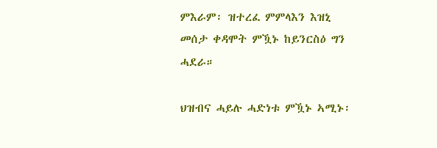ምእራም፡ ዝተረፈ ምምላእን እዝኒ መሰታ ቀዳሞት ምዃኑ ከይንርስዕ ግን ሓደራ።

ህዝብና ሓይሉ ሓድነቱ ምዃኑ ኣሚኑ፡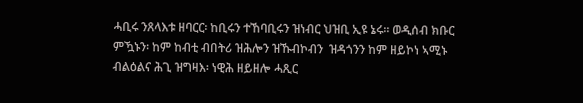ሓቢሩ ንጸላእቱ ዘባርር፡ ከቢሩን ተኸባቢሩን ዝነብር ህዝቢ ኢዩ ኔሩ። ወዲሰብ ክቡር ምዃኑን፡ ከም ከብቲ ብበትሪ ዝሕሎን ዝኹብኮብን  ዝዳጎንን ከም ዘይኮነ ኣሚኑ ብልዕልና ሕጊ ዝግዛእ፡ ነዊሕ ዘይዘሎ ሓጺር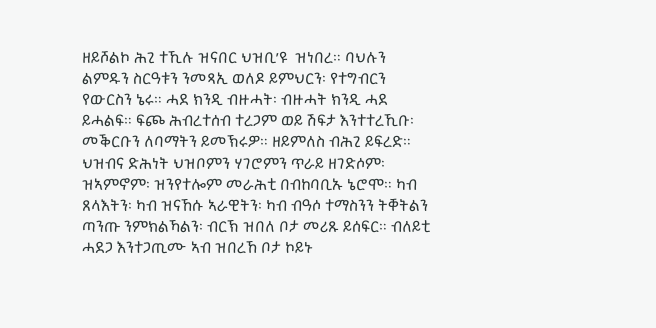ዘይሾልኮ ሕጊ ተኺሉ ዝናበር ህዝቢ’ዩ  ዝነበረ። ባህሉን ልምዱን ስርዓቱን ንመጻኢ ወለዶ ይምህርን፡ የተግብርን የውርስን ኔሩ። ሓደ ክንዲ ብዙሓት፡ ብዙሓት ክንዲ ሓደ ይሓልፍ። ፍጮ ሕብረተሰብ ተረጋም ወይ ሽፍታ እንተተረኺቡ፡ መቕርቡን ለባማትን ይመኽሩዎ። ዘይምለስ ብሕጊ ይፍረድ። ህዝብና ድሕነት ህዝቦምን ሃገሮምን ጥራይ ዘገድሶም፡ ዝኣምኖም፡ ዝንየተሎም መራሕቲ በብከባቢኡ ኔሮሞ። ካብ ጸላእትን፡ ካብ ዝናኸሱ ኣራዊትን፡ ካብ ብዓሶ ተማስንን ትቐትልን ጣንጡ ንምክልኻልን፡ ብርኽ ዝበለ ቦታ መሪጹ ይሰፍር። ብለይቲ ሓደጋ እንተጋጢሙ ኣብ ዝበረኸ ቦታ ኮይኑ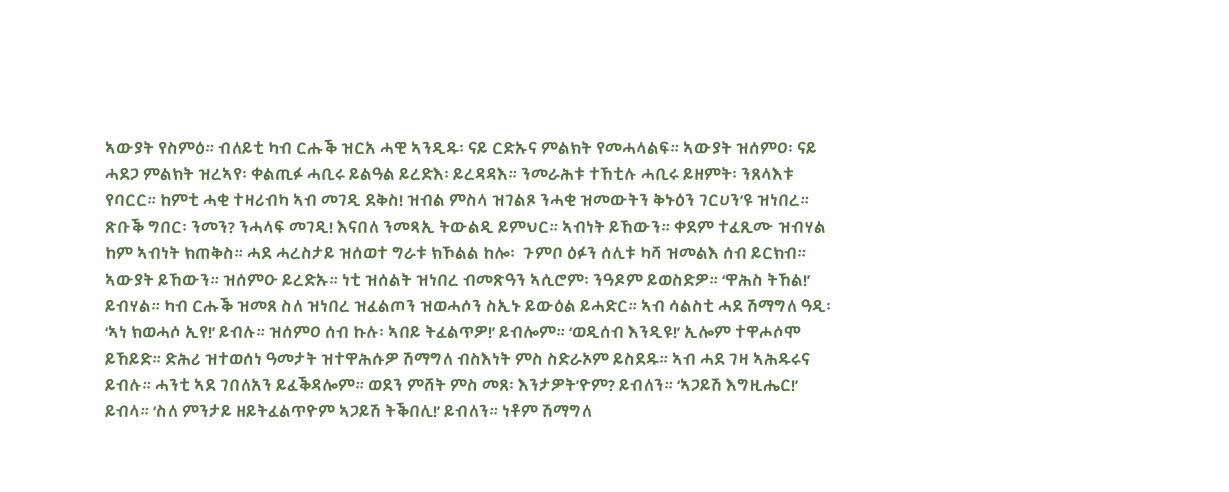ኣውያት የስምዕ። ብለይቲ ካብ ርሑቕ ዝርአ ሓዊ ኣንዲዱ፡ ናይ ርድኡና ምልክት የመሓላልፍ። ኣውያት ዝሰምዐ፡ ናይ ሓደጋ ምልክት ዝረኣየ፡ ቀልጢፉ ሓቢሩ ይልዓል ይረድእ፡ ይረዳዳእ። ንመራሕቱ ተኸቲሉ ሓቢሩ ይዘምት፡ ንጸላእቱ የባርር። ከምቲ ሓቂ ተዛሪብካ ኣብ መገዲ ደቅስ! ዝብል ምስላ ዝገልጾ ንሓቂ ዝመውትን ቅኑዕን ገርሀን’ዩ ዝነበረ። ጽቡቕ ግበር፡ ንመን? ንሓላፍ መገዲ! እናበለ ንመጻኢ ትውልዲ ይምህር። ኣብነት ይኸውን። ቀደም ተፈጺሙ ዝብሃል ከም ኣብነት ክጠቅስ። ሓደ ሓረስታይ ዝሰወተ ግራቱ ክኾልል ከሎ፡  ጉምቦ ዕፉን ሰሊቱ ካሻ ዝመልእ ሰብ ይርክብ። ኣውያት ይኸውን። ዝሰምዑ ይረድኡ። ነቲ ዝሰልት ዝነበረ ብመጽዓን ኣሲሮም፡ ንዓዶም ይወስድዎ። ‘ዋሕስ ትኸል!’ ይብሃል። ካብ ርሑቕ ዝመጸ ስለ ዝነበረ ዝፈልጦን ዝወሓሶን ስኢኑ ይውዕል ይሓድር። ኣብ ሳልስቲ ሓደ ሽማግለ ዓዲ፡ ‘ኣነ ክወሓሶ ኢየ!’ ይብሉ። ዝሰምዐ ሰብ ኩሉ፡ ኣበይ ትፈልጥዎ!’ ይብሎም። ‘ወዲሰብ እንዲዩ!’ ኢሎም ተዋሖሶሞ ይኸይድ። ድሕሪ ዝተወሰነ ዓመታት ዝተዋሕሱዎ ሽማግለ ብስእነት ምስ ስድራኦም ይስደዱ። ኣብ ሓደ ገዛ ኣሕዱሩና ይብሉ። ሓንቲ ኣደ ገበለአን ይፈቕዳሎም። ወደን ምሸት ምስ መጸ፡ እንታዎት’ዮም? ይብለን። ‘ኣጋይሽ እግዚሔር!’ ይብላ። ‘ስለ ምንታይ ዘይትፈልጥዮም ኣጋይሽ ትቕበሊ!’ ይብለን። ነቶም ሽማግለ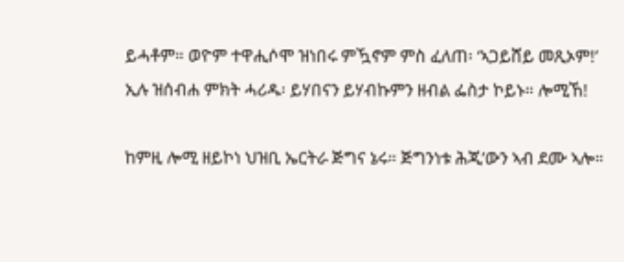ይሓቶም። ወዮም ተዋሒሶሞ ዝነበሩ ምዃኖም ምስ ፈለጠ፡ ‘ኣጋይሸይ መጺኦም!’ ኢሉ ዝሰብሐ ምክት ሓሪዱ፡ ይሃበናን ይሃብኩምን ዘብል ፌስታ ኮይኑ። ሎሚኸ!

ከምዚ ሎሚ ዘይኮነ ህዝቢ ኤርትራ ጅግና ኔሩ። ጅግንነቱ ሕጂ’ውን ኣብ ደሙ ኣሎ።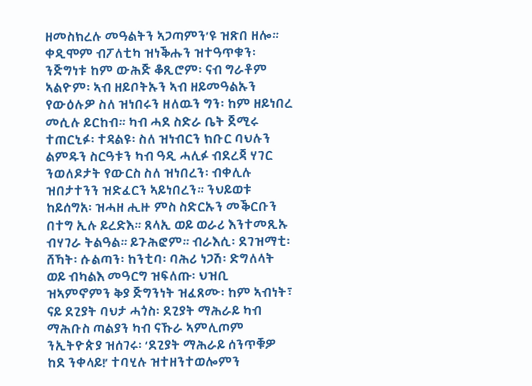ዘመስክረሉ መዓልትን ኣጋጣምን’ዩ ዝጽበ ዘሎ። ቀዲሞም ብፖለቲካ ዝነቕሑን ዝተዓጥቁን፡ ንጅግነቱ ከም ውሕጅ ቆጺሮም፡ ናብ ግራቶም ኣልዮም፡ ኣብ ዘይቦትኡን ኣብ ዘይመዓልኡን የውዕሉዎ ስለ ዝነበሩን ዘለዉን ግን፡ ከም ዘይነበረ መሲሉ ይርከብ። ካብ ሓደ ስድራ ቤት ጀሚሩ ተጠርኒፉ፡ ተዳልዩ፡ ስለ ዝነብርን ክቡር ባህሉን ልምዱን ስርዓቱን ካብ ዓዲ ሓሊፉ ብደረጃ ሃገር ንወለዶታት የውርስ ስለ ዝነበረን፡ ብቀሊሉ ዝበታተንን ዝድፈርን ኣይነበረን። ንህይወቱ ከይሰግአ፡ ዝሓዘ ሒዙ ምስ ስድርኡን መቕርቡን በተግ ኢሉ ይረድእ። ጸላኢ ወይ ወራሪ እንተመጺኡ ብሃገራ ትልዓል። ይጉሕፎም። ብራእሲ፡ ደገዝማቲ፡ ሸኻት፡ ሱልጣን፡ ከንቲባ፡ ባሕሪ ነጋሽ፡ ድግለላት ወይ ብካልእ መዓርግ ዝፍለጡ፡ ህዝቢ ዝኣምኖምን ቅያ ጅግንነት ዝፈጸሙ፡ ከም ኣብነት፣ ናይ ደጊያት ባህታ ሓጎስ፡ ደጊያት ማሕራይ ካብ ማሕቡስ ጣልያን ካብ ናኹራ ኣምሊጦም ንኢትዮጵያ ዝሰገሩ፡ ‘ደጊያት ማሕራይ ሰንጥቑዎ ከደ ንቀላይ!’ ተባሂሉ ዝተዘንተወሎምን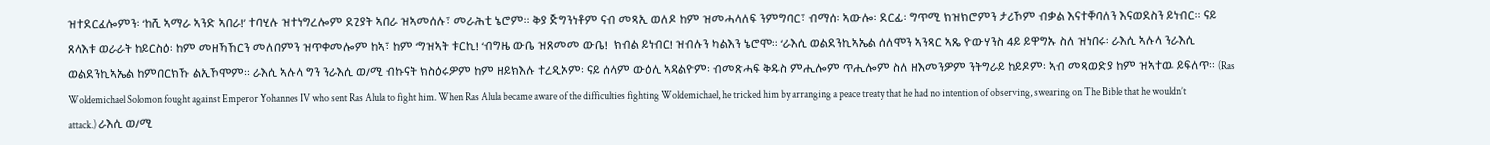ዝተደርፈሎምን፡ ‘ከሺ ኣማራ ኣንድ ኣበራ!’ ተባሂሉ ዝተነግረሎም ደጊያት ኣበራ ዝኣመሰሉ፣ መራሕቲ ኔሮም። ቅያ ጅግንነቶም ናብ መጻኢ ወለዶ ከም ዝመሓላለፍ ንምግባር፣ ብማሰ፡ ኣውሎ፡ ደርፊ፡ ግጥሚ ክዝክሮምን ታሪኾም ብቃል እናተቐባለን እናወደስን ይነብር። ናይ ጸላእቱ ወራራት ከይርስዕ፡ ከም መዘኻኸርን መለበምን ዝጥቀመሎም ከኣ፣ ከም ‘ግዝኣት ቱርኪ! ‘ብግዜ ውቤ ዝጸመመ ውቤ!  ክብል ይነብር! ዝብሉን ካልእን ኔሮሞ። ‘ራእሲ ወልደንኪኣኤል ሰለሞን ኣንጻር ኣጼ ዮውሃንስ 4ይ ይዋግኡ ስለ ዝነበሩ፡ ራእሲ ኣሉላ ንራእሲ ወልደንኪኣኤል ከምበርክኹ ልኢኾሞም። ራእሲ ኣሉላ ግን ንራእሲ ወ/ሚ ብኩናት ክስዕሩዎም ከም ዘይክእሉ ተረዲኦም፡ ናይ ሰላም ውዕሊ ኣዳልዮም፡ ብመጽሓፍ ቅዱስ ምሒሎም ጥሒሎም ስለ ዘእመንዎም ንትግራይ ከይዶም፡ ኣብ መጻወድያ ከም ዝኣተዉ ይፍለጥ። (Ras Woldemichael Solomon fought against Emperor Yohannes IV who sent Ras Alula to fight him. When Ras Alula became aware of the difficulties fighting Woldemichael, he tricked him by arranging a peace treaty that he had no intention of observing, swearing on The Bible that he wouldn’t attack.) ራእሲ ወ/ሚ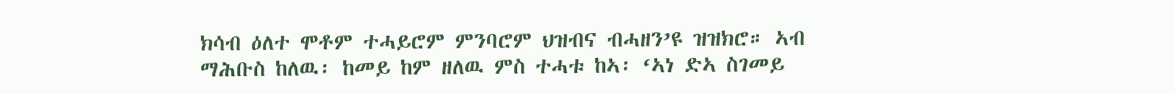ክሳብ ዕለተ ሞቶም ተሓይሮም ምንባሮም ህዝብና ብሓዘን’ዩ ዝዝክሮ። ኣብ ማሕቡስ ከለዉ፡ ከመይ ከም ዘለዉ ምስ ተሓቱ ከኣ፡ ‘ኣነ ድኣ ስገመይ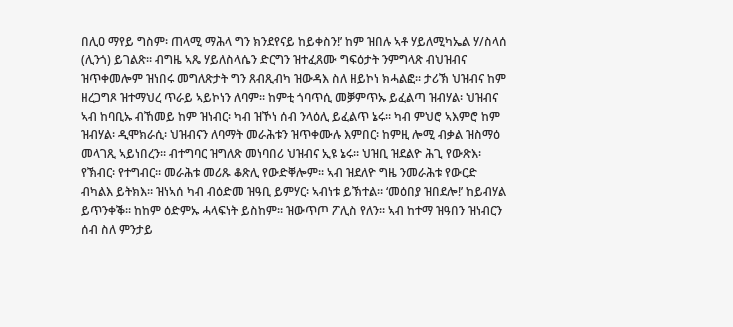በሊዐ ማየይ ግስም፡ ጠላሚ ማሕላ ግን ክንደየናይ ከይቀስን!’ ከም ዝበሉ ኣቶ ሃይለሚካኤል ሃ/ስላሰ (ሊንጎ) ይገልጽ። ብግዜ ኣጼ ሃይለስላሴን ድርግን ዝተፈጸሙ ግፍዕታት ንምግላጽ ብህዝብና ዝጥቀመሎም ዝነበሩ መግለጽታት ግን ጸብጺብካ ዝውዳእ ስለ ዘይኮነ ክሓልፎ። ታሪኽ ህዝብና ከም ዘረጋግጾ ዝተማህረ ጥራይ ኣይኮነን ለባም። ከምቲ ጎባጥሲ መቓምጥኡ ይፈልጣ ዝብሃል፡ ህዝብና ኣብ ከባቢኡ ብኸመይ ከም ዝነብር፡ ካብ ዝኾነ ሰብ ንላዕሊ ይፈልጥ ኔሩ። ካብ ምህሮ ኣእምሮ ከም ዝብሃል፡ ዲሞክራሲ፡ ህዝብናን ለባማት መራሕቱን ዝጥቀሙሉ እምበር፡ ከምዚ ሎሚ ብቃል ዝስማዕ መላገጺ ኣይነበረን። ብተግባር ዝግለጽ መነባበሪ ህዝብና ኢዩ ኔሩ። ህዝቢ ዝደልዮ ሕጊ የውጽእ፡ የኽብር፡ የተግብር። መራሕቱ መሪጹ ቆጽሊ የውድቐሎም። ኣብ ዝደለዮ ግዜ ንመራሕቱ የውርድ ብካልእ ይትክእ። ዝነኣሰ ካብ ብዕድመ ዝዓቢ ይምሃር፡ ኣብነቱ ይኽተል። ‘መዕበያ ዝበደሎ!’ ከይብሃል ይጥንቀቕ። ከከም ዕድምኡ ሓላፍነት ይስከም። ዝውጥጦ ፖሊስ የለን። ኣብ ከተማ ዝዓበን ዝነብርን ሰብ ስለ ምንታይ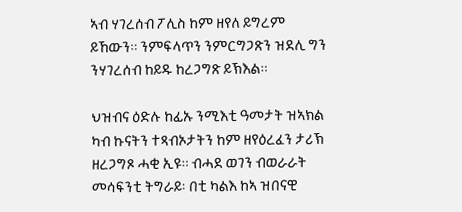ኣብ ሃገረሰብ ፖሊስ ከም ዘየለ ይግረም ይኸውን። ንምፍላጥን ንምርግጋጽን ዝደሊ ግን ንሃገረሰብ ከይዱ ከረጋግጽ ይኽእል።

ህዝብና ዕድሉ ከፊኡ ንሚእቲ ዓመታት ዝኣክል ካብ ኩናትን ተጻብኦታትን ከም ዘየዕረፈን ታሪኽ ዘረጋግጾ ሓቂ ኢዩ። ብሓደ ወገን ብወራራት መሳፍንቲ ትግራይ፡ በቲ ካልእ ከኣ ዝበናዊ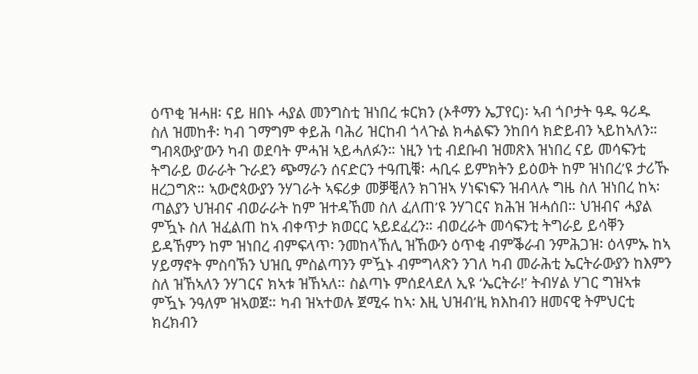ዕጥቂ ዝሓዘ፡ ናይ ዘበኑ ሓያል መንግስቲ ዝነበረ ቱርክን (ኦቶማን ኤፓየር)፡ ኣብ ጎቦታት ዓዱ ዓሪዱ ስለ ዝመከቶ፡ ካብ ገማግም ቀይሕ ባሕሪ ዝርከብ ጎላጉል ክሓልፍን ንከበሳ ክድይብን ኣይከኣለን። ግብጻውያ’ውን ካብ ወደባት ምሓዝ ኣይሓለፉን። ነዚን ነቲ ብደቡብ ዝመጽእ ዝነበረ ናይ መሳፍንቲ ትግራይ ወራራት ጉራደን ጭማራን ሰናድርን ተዓጢቑ፡ ሓቢሩ ይምክትን ይዕወት ከም ዝነበረ’ዩ ታሪኹ ዘረጋግጽ። ኣውሮጳውያን ንሃገራት ኣፍሪቃ መቓቒለን ክገዝኣ ሃነፍነፍን ዝብላሉ ግዜ ስለ ዝነበረ ከኣ፡ ጣልያን ህዝብና ብወራራት ከም ዝተዳኸመ ስለ ፈለጠ’ዩ ንሃገርና ክሕዝ ዝሓሰበ። ህዝብና ሓያል ምዃኑ ስለ ዝፈልጠ ከኣ ብቀጥታ ክወርር ኣይደፈረን። ብወረራት መሳፍንቲ ትግራይ ይሳቐን ይዳኸምን ከም ዝነበረ ብምፍላጥ፡ ንመከላኸሊ ዝኸውን ዕጥቂ ብምቕራብ ንምሕጋዝ፡ ዕላምኡ ከኣ ሃይማኖት ምስባኽን ህዝቢ ምስልጣንን ምዃኑ ብምግላጽን ንገለ ካብ መራሕቲ ኤርትራውያን ከእምን ስለ ዝኸኣለን ንሃገርና ክኣቱ ዝኸኣለ። ስልጣኑ ምሰደላደለ ኢዩ ‘ኤርትራ!’ ትብሃል ሃገር ግዝኣቱ ምዃኑ ንዓለም ዝኣወጀ። ካብ ዝኣተወሉ ጀሚሩ ከኣ፡ እዚ ህዝብ’ዚ ክእከብን ዘመናዊ ትምህርቲ ክረክብን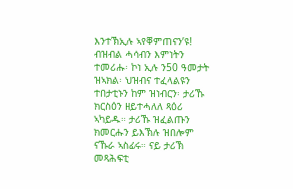እንተኽኢሉ ኣየቐምጠናን’ዩ! ብዝብል ሓሳብን እምነትን ተመሪሑ፡ ኮነ ኢሉ ን50 ዓመታት ዝኣክል፡ ህዝብና ተፈላልዩን ተበታቲኑን ከም ዝነብርን፡ ታሪኹ ክርስዕን ዘይተሓለለ ጻዕሪ ኣካይዱ። ታሪኹ ዝፈልጡን ክመርሑን ይእኽሉ ዝበሎም ናኹራ ኣስፊሩ። ናይ ታሪኽ መጻሕፍቲ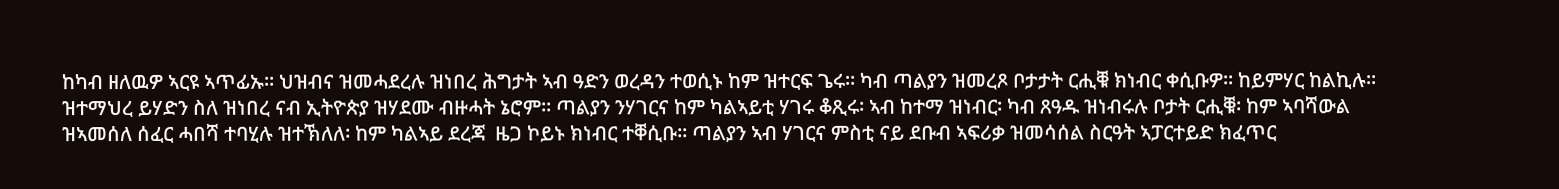ከካብ ዘለዉዎ ኣርዩ ኣጥፊኡ። ህዝብና ዝመሓደረሉ ዝነበረ ሕግታት ኣብ ዓድን ወረዳን ተወሲኑ ከም ዝተርፍ ጌሩ። ካብ ጣልያን ዝመረጾ ቦታታት ርሒቑ ክነብር ቀሲቡዎ። ከይምሃር ከልኪሉ። ዝተማህረ ይሃድን ስለ ዝነበረ ናብ ኢትዮጵያ ዝሃደሙ ብዙሓት ኔሮም። ጣልያን ንሃገርና ከም ካልኣይቲ ሃገሩ ቆጺሩ፡ ኣብ ከተማ ዝነብር፡ ካብ ጸዓዱ ዝነብሩሉ ቦታት ርሒቑ፡ ከም ኣባሻውል ዝኣመሰለ ሰፈር ሓበሻ ተባሂሉ ዝተኽለለ፡ ከም ካልኣይ ደረጃ  ዜጋ ኮይኑ ክነብር ተቐሲቡ። ጣልያን ኣብ ሃገርና ምስቲ ናይ ደቡብ ኣፍሪቃ ዝመሳሰል ስርዓት ኣፓርተይድ ክፈጥር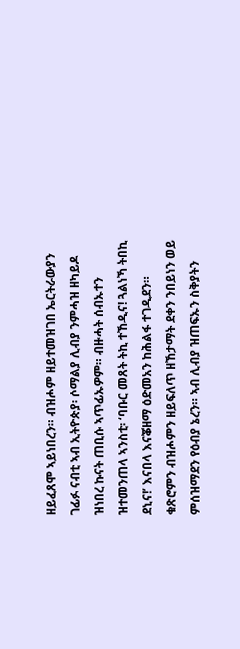ዘይፈጸሞ ኣይነበረን። ብዝሖም ዘይተመዝገበ ኤርትራውያን ገፊፉ ናብቲ ኣብ ኢትዮጵያ፡ ሶማልያ ሊብያ ንምሓዝ ዘካይዶ ዝነበረ ኩናት ጠቢሱ ኣጥፊኡዎም። ብዙሓት ሰብኡተን ዝተመንጠላ ኣንስቲ፡ ‘ባቡር መጸት ትኪ ተኸዲና! ጓልነኻ ትበኪ ደኒና!’ እናበላ እናቖዘማ ዕድመአን ከሕልፋ ተገዲደን። ቁጽሮምን ብዝሖምን ዘይፍለጥ ዘኸታማት ደቀን ንበይነን ወይ ምሰዝማደን የዕብያ ኔረን። ኣብ ሊብያ ዝጠፍኡን ስቅያትን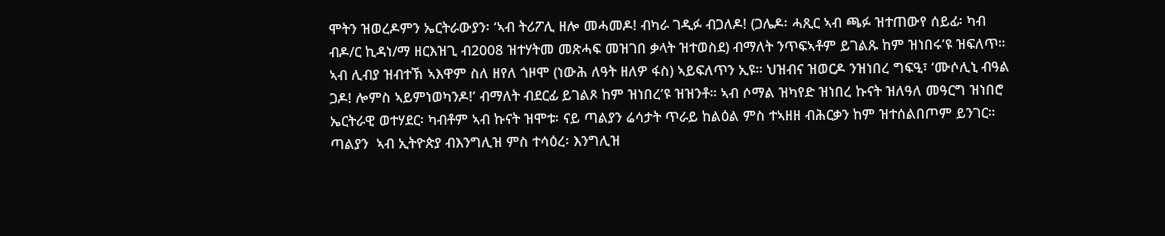ሞትን ዝወረዶምን ኤርትራውያን፡ ‘ኣብ ትሪፖሊ ዘሎ መሓመዶ! ብካራ ገዲፉ ብጋለዶ! (ጋሌዶ፡ ሓጺር ኣብ ጫፉ ዝተጠውየ ሰይፊ፡ ካብ ብዶ/ር ኪዳነ/ማ ዘርእዝጊ ብ2008 ዝተሃትመ መጽሓፍ መዝገበ ቃላት ዝተወስደ) ብማለት ንጥፍኣቶም ይገልጹ ከም ዝነበሩ’ዩ ዝፍለጥ። ኣብ ሊብያ ዝብተኽ ኣእዋም ስለ ዘየለ ጎዞሞ (ነውሕ ለዓት ዘለዎ ፋስ) ኣይፍለጥን ኢዩ። ህዝብና ዝወርዶ ንዝነበረ ግፍዒ፣ ‘ሙሶሊኒ ብዓል ጋዶ! ሎምስ ኣይምነወካንዶ!’ ብማለት ብደርፊ ይገልጾ ከም ዝነበረ’ዩ ዝዝንቶ። ኣብ ሶማል ዝካየድ ዝነበረ ኩናት ዝለዓለ መዓርግ ዝነበሮ ኤርትራዊ ወተሃደር፡ ካብቶም ኣብ ኩናት ዝሞቱ፡ ናይ ጣልያን ሬሳታት ጥራይ ከልዕል ምስ ተኣዘዘ ብሕርቃን ከም ዝተሰልበጦም ይንገር። ጣልያን  ኣብ ኢትዮጵያ ብእንግሊዝ ምስ ተሳዕረ፡ እንግሊዝ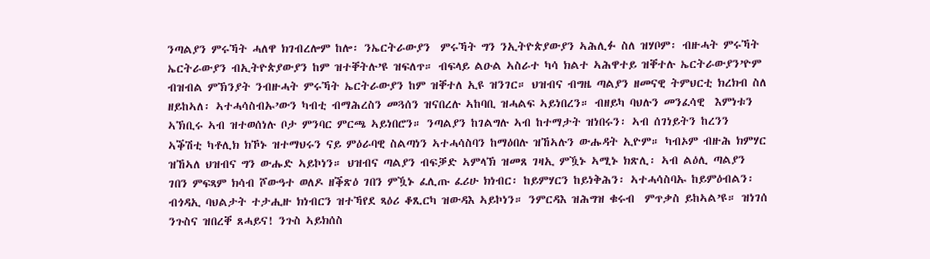ንጣልያን ምሩኻት ሓለዋ ክገብረሎም ከሎ፡ ንኤርትራውያን  ምሩኻት ግን ንኢትዮጵያውያን ኣሕሊፉ ስለ ዝሃቦም፡ ብዙሓት ምሩኻት ኤርትራውያን ብኢትዮጵያውያን ከም ዝተቐትሉ’ዩ ዝፍለጥ። ብፍላይ ልዑል ኣስራተ ካሳ ክልተ ኣሕዋተይ ዝቐተሉ ኤርትራውያን’ዮም ብዝብል ምኽንያት ንብዙሓት ምሩኻት ኤርትራውያን ከም ዝቐተለ ኢዩ ዝንገር። ህዝብና ብግዜ ጣልያን ዘመናዊ ትምህርቲ ክረክብ ስለ ዘይከኣለ፡ ኣተሓሳስብኡ’ውን ካብቲ ብማሕረስን መጓሰን ዝናበረሉ ኣከባቢ ዝሓልፍ ኣይነበረን። ብዘይካ ባህሉን መንፈሳዊ  እምነቱን ኣኽቢሩ ኣብ ዝተወሰነሉ ቦታ ምንባር ምርጫ ኣይነበሮን። ንጣልያን ከገልግሉ ኣብ ከተማታት ዝነበሩን፡ ኣብ ሰገነይትን ከረንን ኣቕሽቲ ካቶሊክ ክኾኑ ዝተማህሩን ናይ ምዕራባዊ ስልጣነን ኣተሓሳስባን ከማዕበሉ ዝኸኣሉን ውሑዳት ኢዮም። ካብኦም ብዙሕ ክምሃር ዝኸኣለ ህዝብና ግን ውሑድ ኣይኮነን። ህዝብና ጣልያን ብፍቓድ ኣምላኽ ዝመጸ ገዛኢ ምዃኑ ኣሚኑ ክጽሊ፡ ኣብ ልዕሊ ጣልያን ገበን ምፍጻም ክሳብ ሾውዓተ ወለዶ ዘቕጽዕ ገበን ምዃኑ ፈሊጡ ፈሪሁ ክነብር፡ ከይምሃርን ከይነቅሕን፡ ኣተሓሳስባኡ ከይምዕብልን፡ ብጎዳኢ ባህልታት ተታሒዙ ክነብርን ዝተኻየደ ጻዕሪ ቆጺርካ ዝውዳእ ኣይኮነን። ንምርዳእ ዝሕግዝ ቁሩብ  ምጥቃስ ይከኣል’ዩ። ዝነገሰ ንጉስና ዝበረቐ ጸሓይና! ንጉስ ኣይክሰስ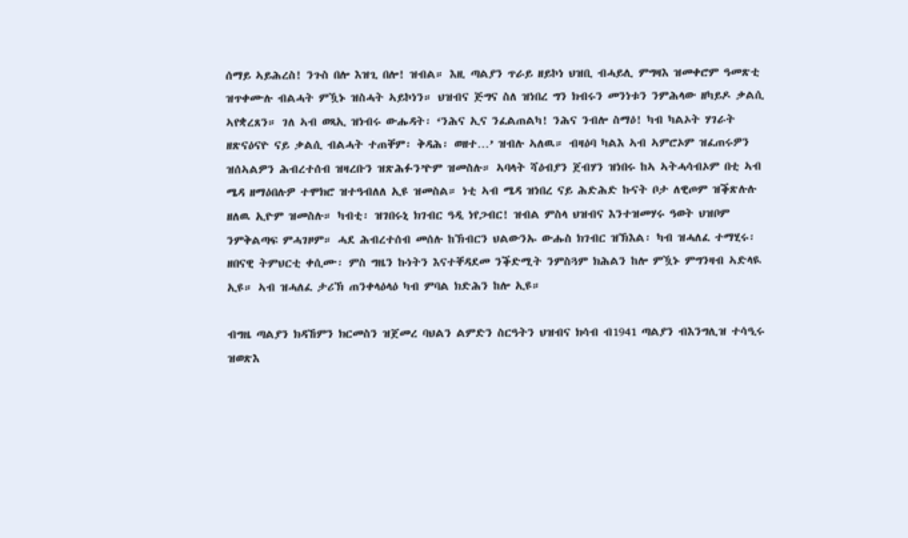ሰማይ ኣይሕረስ! ንጉስ በሎ እዝጊ በሎ! ዝብል። እዚ ጣልያን ጥራይ ዘይኮነ ህዝቢ ብሓይሊ ምግዛእ ዝመቀሮም ዓመጽቲ ዝጥቀሙሉ ብልሓት ምዃኑ ዝስሓት ኣይኮነን። ህዝብና ጅግና ስለ ዝነበረ ግን ክብሩን መንነቱን ንምሕላው ዘካይዶ ቃልሲ ኣየቋረጸን። ገለ ኣብ ወጻኢ ዝነብሩ ውሑዳት፡ ‘ንሕና ኢና ንፈልጠልካ! ንሕና ንብሎ ስማዕ! ካብ ካልኦት ሃገራት ዘጽናዕናዮ ናይ ቃልሲ ብልሓት ተጠቐም፡ ቅዳሕ፡ ወዘተ…’ ዝብሉ ኣለዉ። ብዛዕባ ካልእ ኣብ ኣምሮኦም ዝፈጠሩዎን ዝሰኣልዎን ሕብረተሰብ ዝዛረቡን ዝጽሕፉን’ዮም ዝመስሉ። ኣባላት ሻዕብያን ጀብሃን ዝነበሩ ከኣ ኣትሓሳብኦም በቲ ኣብ ሜዳ ዘማዕበሉዎ ተሞክሮ ዝተዓብለለ ኢዩ ዝመስል። ነቲ ኣብ ሜዳ ዝነበረ ናይ ሕድሕድ ኩናት ቦታ ለዊጦም ዝቕጽሉሉ ዘለዉ ኢዮም ዝመስሉ። ካብቲ፡ ዝገበሩኒ ክገብር ዓዲ ነየጋብር! ዝብል ምስላ ህዝብና እንተዝመሃሩ ዓወት ህዝቦም ንምቅልጣፍ ምሓገዞም። ሓደ ሕብረተሰብ መሰሉ ከኽብርን ህልውንኡ ውሑስ ክገብር ዝኽእል፡ ካብ ዝሓለፈ ተማሂሩ፡ ዘበናዊ ትምህርቲ ቀሲሙ፡ ምስ ግዜን ኩነትን እናተቐዳደመ ንቕድሚት ንምስጓም ክሕልን ከሎ ምዃኑ ምግንዛብ ኣድላዪ ኢዩ። ኣብ ዝሓለፈ ታሪኽ ጠንቀላዕላዕ ካብ ምባል ክድሕን ከሎ ኢዩ።

ብግዜ ጣልያን ክዳኸምን ክርመስን ዝጀመረ ባህልን ልምድን ስርዓትን ህዝብና ክሳብ ብ1941 ጣልያን ብእንግሊዝ ተሳዒሩ ዝወጽእ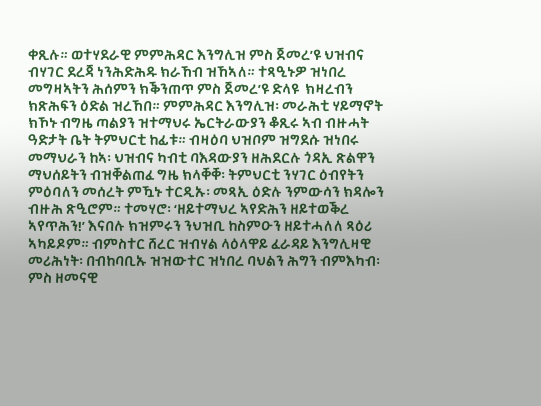ቀጺሉ። ወተሃደራዊ ምምሕዳር እንግሊዝ ምስ ጀመረ’ዩ ህዝብና ብሃገር ደረጃ ነንሕድሕዱ ክራኸብ ዝኸኣለ። ተጻዒኑዎ ዝነበረ መግዛኣትን ሕሰምን ክቕንጠጥ ምስ ጀመረ’ዩ ድላዩ  ክዛረብን ክጽሕፍን ዕድል ዝረኸበ። ምምሕዳር እንግሊዝ፡ መራሕቲ ሃይማኖት ክኾኑ ብግዜ ጣልያን ዝተማህሩ ኤርትራውያን ቆጺሩ ኣብ ብዙሓት ዓድታት ቤት ትምህርቲ ከፊቱ። ብዛዕባ ህዝቦም ዝግደሱ ዝነበሩ መማህራን ከኣ፡ ህዝብና ካብቲ ባእዳውያን ዘሕደርሉ ጎዳኢ ጽልዋን ማህሰይትን ብዝቐልጠፈ ግዜ ክላቐቐ፡ ትምህርቲ ንሃገር ዕብየትን ምዕባለን መሰረት ምዃኑ ተርዲኡ፡ መጻኢ ዕድሉ ንምውሳን ክዳሎን ብዙሕ ጽዒሮም። ተመሃሮ፡ ‘ዘይተማህረ ኣየድሕን ዘይተወቕረ ኣየጥሕን!’ እናበሉ ክዝምሩን ንህዝቢ ከስምዑን ዘይተሓለለ ጻዕሪ ኣካይዶም። ብምስተር ሸረር ዝብሃል ላዕላዋይ ፈራዳይ እንግሊዛዊ መሪሕነት፡ በብከባቢኡ ዝዝውተር ዝነበረ ባህልን ሕግን ብምእካብ፡ ምስ ዘመናዊ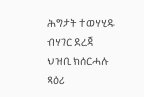ሕግታት ተወሃሂዱ ብሃገር ደረጃ ህዝቢ ክሰርሓሉ ጻዕሪ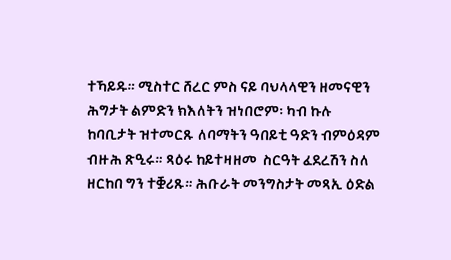ተኻይዱ። ሚስተር ሸረር ምስ ናይ ባህላላዊን ዘመናዊን ሕግታት ልምድን ክእለትን ዝነበሮም፡ ካብ ኩሉ ከባቢታት ዝተመርጹ ለባማትን ዓበይቲ ዓድን ብምዕዳም ብዙሕ ጽዒሩ። ጻዕሩ ከይተዛዘመ  ስርዓት ፈደረሽን ስለ ዘርከበ ግን ተቛሪጹ። ሕቡራት መንግስታት መጻኢ ዕድል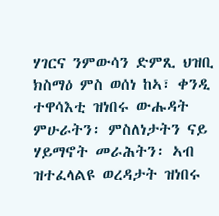ሃገርና ንምውሳን ድምጺ ህዝቢ ክስማዕ ምስ ወሰነ ከኣ፣ ቀንዲ ተዋሳእቲ ዝነበሩ ውሑዳት ምሁራትን፡ ምስለነታትን ናይ ሃይማኖት መራሕትን፡ ኣብ ዝተፈላልዩ ወረዳታት ዝነበሩ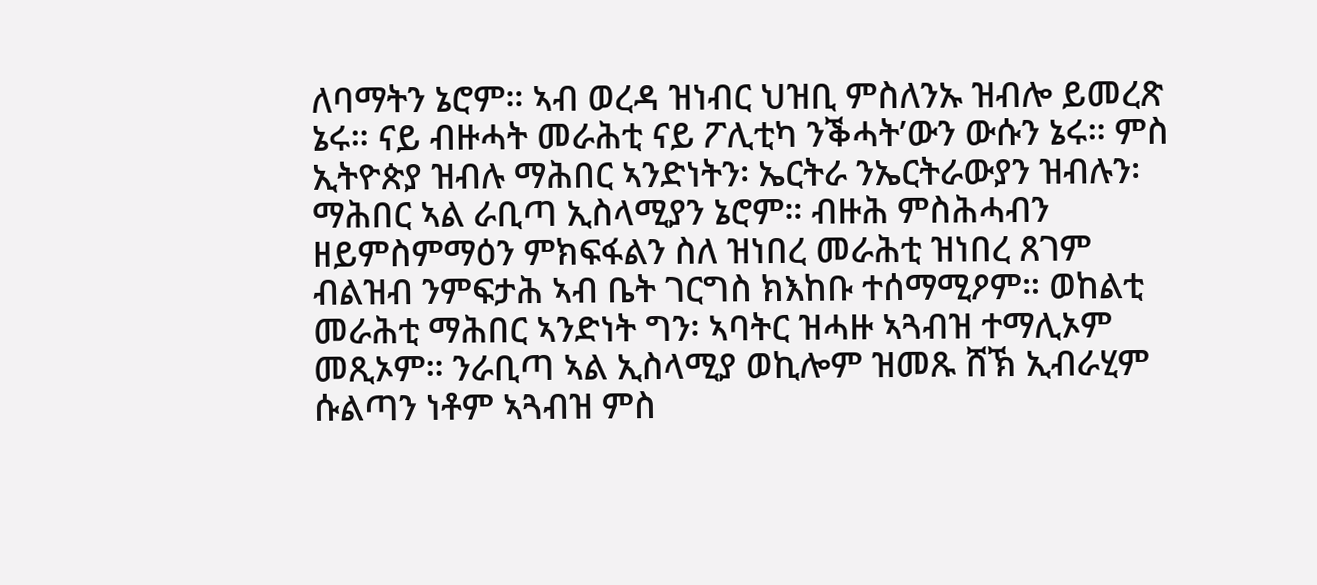ለባማትን ኔሮም። ኣብ ወረዳ ዝነብር ህዝቢ ምስለንኡ ዝብሎ ይመረጽ ኔሩ። ናይ ብዙሓት መራሕቲ ናይ ፖሊቲካ ንቕሓት’ውን ውሱን ኔሩ። ምስ ኢትዮጵያ ዝብሉ ማሕበር ኣንድነትን፡ ኤርትራ ንኤርትራውያን ዝብሉን፡ ማሕበር ኣል ራቢጣ ኢስላሚያን ኔሮም። ብዙሕ ምስሕሓብን ዘይምስምማዕን ምክፍፋልን ስለ ዝነበረ መራሕቲ ዝነበረ ጸገም ብልዝብ ንምፍታሕ ኣብ ቤት ገርግስ ክእከቡ ተሰማሚዖም። ወከልቲ መራሕቲ ማሕበር ኣንድነት ግን፡ ኣባትር ዝሓዙ ኣጓብዝ ተማሊኦም መጺኦም። ንራቢጣ ኣል ኢስላሚያ ወኪሎም ዝመጹ ሸኽ ኢብራሂም ሱልጣን ነቶም ኣጓብዝ ምስ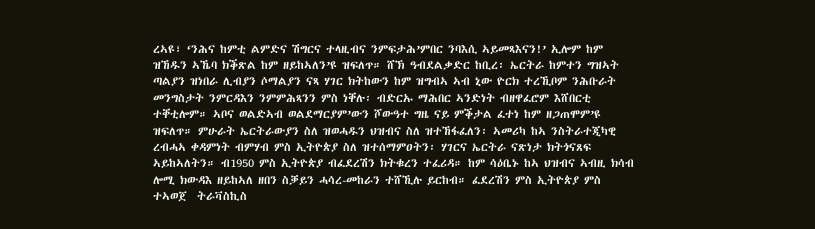ረኣዩ፣ ‘ንሕና ከምቲ ልምድና ሽግርና ተላዚብና ንምፍታሕ’ምበር ንባእሲ ኣይመጻእናን!’ ኢሎም ከም ዝኸዱን ኣኼባ ክቕጽል ከም ዘይከኣለን’ዩ ዝፍለጥ። ሸኽ ዓብደልቃድር ከቢረ፡ ኤርትራ ከምተን ግዝኣት ጣልያን ዝነበራ ሊብያን ሶማልያን ናጻ ሃገር ክትከውን ከም ዝግብኣ ኣብ ኒው ዮርክ ተረኺቦም ንሕቡራት መንግስታት ንምርዳእን ንምምሕጻንን ምስ ነቐሉ፡ ብድርኡ ማሕበር ኣንድነት ብዘዋፈሮም እሸበርቲ ተቐቲሎም። ኣቦና ወልድኣብ ወልደማርያም’ውን ሾውዓተ ግዜ ናይ ምቕታል ፈተነ ከም ዘጋጠሞም’ዩ ዝፍለጥ። ምሁራት ኤርትራውያን ስለ ዝወሓዱን ህዝብና ስለ ዝተኸፋፈለን፡ ኣመሪካ ከኣ ንስትራተጂካዊ ረብሓኣ ቀዳምነት ብምሃብ ምስ ኢትዮጵያ ስለ ዝተሰማምዐትን፡ ሃገርና ኤርትራ ናጽነታ ክትጎናጸፍ ኣይከኣለትን። ብ1950 ምስ ኢትዮጵያ ብፈደረሽን ክትቁረን ተፈሪዳ። ከም ሳዕቤኑ ከኣ ህዝብና ኣብዚ ክሳብ ሎሚ ክውዳእ ዘይከኣለ ዘበን ስቓይን ሓሳረ-መከራን ተሸኺሉ ይርከብ። ፈደረሽን ምስ ኢትዮጵያ ምስ ተኣወጀ  ትራቫስኪስ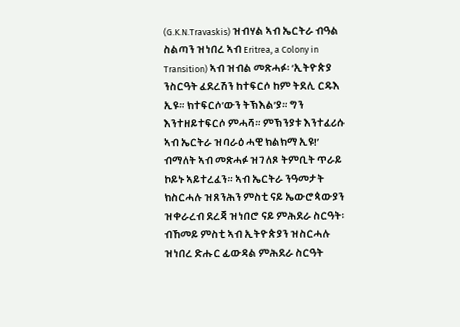(G.K.N.Travaskis) ዝብሃል ኣብ ኤርትራ ብዓል ስልጣን ዝነበረ ኣብ Eritrea, a Colony in Transition) ኣብ ዝብል መጽሓፉ፡ ‘ኢትዮጵያ ንስርዓት ፈደረሽን ከተፍርሶ ከም ትደሊ ርዱእ ኢዩ። ክተፍርሶ’ውን ትኽእል’ያ። ግን እንተዘይተፍርሶ ምሓሻ። ምኽንያቱ እንተፈሪሱ ኣብ ኤርትራ ዝባራዕ ሓዊ ክልክማ ኢዩ!’ ብማለት ኣብ መጽሓፉ ዝገለጾ ትምቢት ጥራይ ኮይኑ ኣይተረፈን። ኣብ ኤርትራ ንዓመታት ክስርሓሉ ዝጸንሕን ምስቲ ናይ ኤውሮጳውያን ዝቀራረብ ደረጃ ዝነበሮ ናይ ምሕደራ ስርዓት፡ ብኸመይ ምስቲ ኣብ ኢትዮጵያን ዝስርሓሉ ዝነበረ ድሑር ፊውዳል ምሕደራ ስርዓት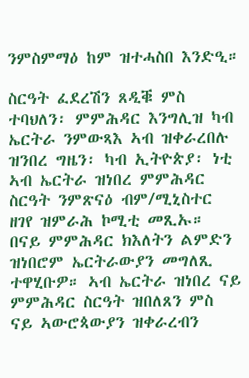ንምስምማዕ ከም ዝተሓስበ እንድዒ።

ስርዓት ፈደረሽን ጸዲቑ ምስ ተባህለን፡ ምምሕዳር እንግሊዝ ካብ ኤርትራ ንምውጻእ ኣብ ዝቀራረበሉ ዝንበረ ግዜን፡ ካብ ኢትዮጵያ፡ ነቲ ኣብ ኤርትራ ዝነበረ ምምሕዳር ስርዓት ንምጽናዕ ብም/ሚኒስተር ዘገየ ዝምራሕ ኮሚቲ መጺኡ። በናይ ምምሕዳር ክእለትን ልምድን ዝነበሮም ኤርትራውያን መግለጺ ተዋሂቡዎ። ኣብ ኤርትራ ዝነበረ ናይ ምምሕዳር ስርዓት ዝበለጸን ምስ ናይ ኣውሮጳውያን ዝቀራረብን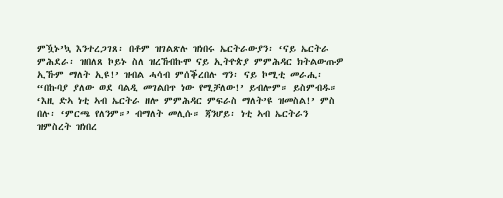ምዃኑ’ኳ እንተረጋገጸ፡ በቶም ዝገልጽሉ ዝነበሩ ኤርትራውያን፡ ‘ናይ ኤርትራ ምሕደራ፡ ዝበለጸ ኮይኑ ስለ ዝረኸብኩሞ ናይ ኢትዮጵያ ምምሕዳር ክትልውጡዎ ኢኹም ማለት ኢዩ!’ ዝብል ሓሳብ ምሰቕረበሉ ግን፡ ናይ ኮሚቲ መራሒ፡ “በኩባያ ያለው ወደ ባልዲ መገልበጥ ነው የሚቻለው!’ ይብሎም። ይስምብዱ። ‘እዚ ድኣ ነቲ ኣብ ኤርትራ ዘሎ ምምሕዳር ምፍራስ ማለት’ዩ ዝመስል!’ ምስ በሉ፡ ‘ምርጫ የለንም።’ ብማለት መሊሱ። ጃንሆይ፡ ነቲ ኣብ ኤርትራን ዝምስረት ዝነበረ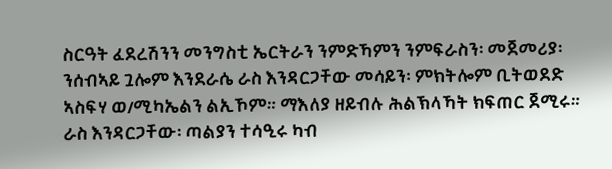ስርዓት ፈደረሽንን መንግስቲ ኤርትራን ንምድኻምን ንምፍራስን፡ መጀመሪያ፡ ንሰብኣይ ጓሎም እንደራሴ ራስ እንዳርጋቸው መሳይን፡ ምክትሎም ቢትወደድ ኣስፍሃ ወ/ሚካኤልን ልኢኾም። ማእለያ ዘይብሉ ሕልኽላኻት ክፍጠር ጀሚሩ። ራስ እንዳርጋቸው፡ ጣልያን ተሳዒሩ ካብ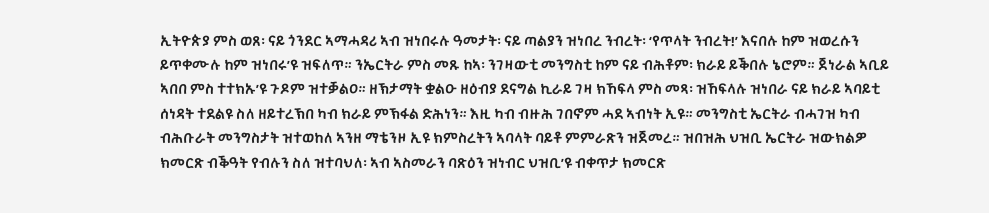ኢትዮጵያ ምስ ወጸ፡ ናይ ጎንደር ኣማሓዳሪ ኣብ ዝነበሩሉ ዓመታት፡ ናይ ጣልያን ዝነበረ ንብረት፡ ‘የጥላት ንብረት!’ እናበሉ ከም ዝወረሱን ይጥቀሙሉ ከም ዝነበሩ’ዩ ዝፍለጥ። ንኤርትራ ምስ መጹ ከኣ፡ ንገዛውቲ መንግስቲ ከም ናይ ብሕቶም፡ ክራይ ይቕበሉ ኔሮም። ጀነራል ኣቢይ ኣበበ ምስ ተተክኡ’ዩ ጉዶም ዝተቓልዐ። ዘኽታማት ቋልዑ ዘዕብያ ደናግል ኪራይ ገዛ ክኸፍላ ምስ መጻ፡ ዝኸፍላሉ ዝነበራ ናይ ክራይ ኣባይቲ ሰነዳት ተደልዩ ስለ ዘይተረኽበ ካብ ክራይ ምኽፋል ድሕነን። እዚ ካብ ብዙሕ ገበኖም ሓደ ኣብነት ኢዩ። መንግስቲ ኤርትራ ብሓገዝ ካብ ብሕቡራት መንግስታት ዝተወከለ ኣንዘ ማቴንዞ ኢዩ ክምስረትን ኣባላት ባይቶ ምምራጽን ዝጀመረ። ዝበዝሕ ህዝቢ ኤርትራ ዝውክልዎ ክመርጽ ብቕዓት የብሉን ስለ ዝተባህለ፡ ኣብ ኣስመራን ባጽዕን ዝነብር ህዝቢ’ዩ ብቀጥታ ክመርጽ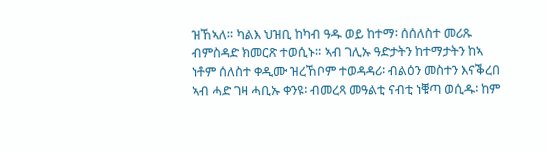ዝኸኣለ። ካልእ ህዝቢ ከካብ ዓዱ ወይ ከተማ፡ ሰሰለስተ መሪጹ ብምስዳድ ክመርጽ ተወሲኑ። ኣብ ገሊኡ ዓድታትን ከተማታትን ከኣ ነቶም ሰለስተ ቀዲሙ ዝረኸቦም ተወዳዳሪ፡ ብልዕን መስተን እናቕረበ ኣብ ሓድ ገዛ ሓቢኡ ቀንዩ፡ ብመረጻ መዓልቲ ናብቲ ነቑጣ ወሲዱ፡ ከም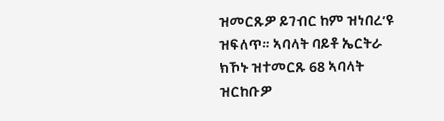ዝመርጹዎ ይገብር ከም ዝነበረ’ዩ ዝፍለጥ። ኣባላት ባይቶ ኤርትራ ክኾኑ ዝተመርጹ 68 ኣባላት ዝርከቡዎ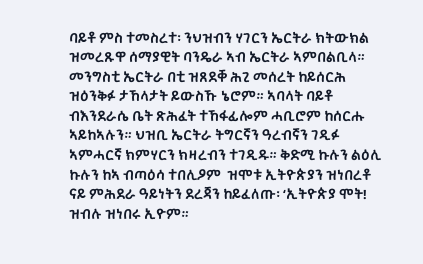ባይቶ ምስ ተመስረተ፡ ንህዝብን ሃገርን ኤርትራ ክትውክል  ዝመረጹዋ ሰማያዊት ባንዴራ ኣብ ኤርትራ ኣምበልቢላ። መንግስቲ ኤርትራ በቲ ዝጸደቐ ሕጊ መሰረት ከይሰርሕ ዝዕንቅፉ ታኸላታት ይውስኹ ኔሮም። ኣባላት ባይቶ ብእንደራሴ ቤት ጽሕፈት ተኸፋፊሎም ሓቢሮም ከሰርሑ ኣይከኣሉን። ህዝቢ ኤርትራ ትግርኛን ዓረብኛን ገዲፉ ኣምሓርኛ ክምሃርን ክዛረብን ተገዲዱ። ቅድሚ ኩሉን ልዕሊ ኩሉን ከኣ ብጣዕሳ ተበሊዖም  ዝሞቱ ኢትዮጵያን ዝነበረቶ ናይ ምሕደራ ዓይነትን ደረጃን ከይፈለጡ፡ ‘ኢትዮጵያ ሞት! ዝብሉ ዝነበሩ ኢዮም።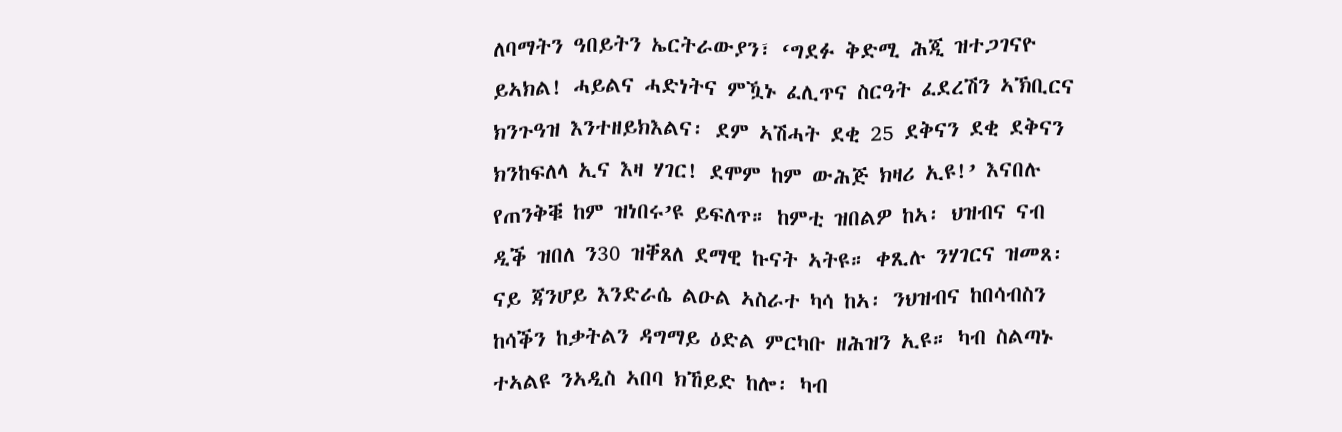ለባማትን ዓበይትን ኤርትራውያን፣ ‘ግደፉ ቅድሚ ሕጂ ዝተጋገናዮ ይኣክል! ሓይልና ሓድነትና ምዃኑ ፈሊጥና ስርዓት ፈደረሽን ኣኽቢርና ክንጉዓዝ እንተዘይክእልና፡ ደም ኣሽሓት ደቂ 25 ደቅናን ደቂ ደቅናን ክንከፍለላ ኢና እዛ ሃገር! ደሞም ከም ውሕጅ ክዛሪ ኢዩ!’ እናበሉ  የጠንቅቑ ከም ዝነበሩ’ዩ ይፍለጥ። ከምቲ ዝበልዎ ከኣ፡ ህዝብና ናብ ዲቕ ዝበለ ን30 ዝቐጸለ ደማዊ ኩናት ኣትዩ። ቀጺሉ ንሃገርና ዝመጸ፡ ናይ ጃንሆይ እንድራሴ ልዑል ኣስራተ ካሳ ከኣ፡ ንህዝብና ከበሳብስን ከሳቕን ከቃትልን ዳግማይ ዕድል ምርካቡ ዘሕዝን ኢዩ። ካብ ስልጣኑ ተኣልዩ ንኣዲስ ኣበባ ክኸይድ ከሎ፡ ካብ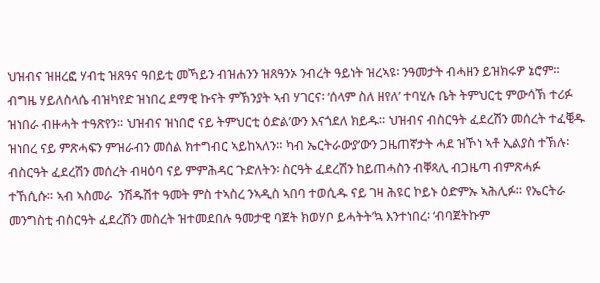ህዝብና ዝዘረፎ ሃብቲ ዝጸዓና ዓበይቲ መኻይን ብዝሐንን ዝጸዓንኦ ንብረት ዓይነት ዝረኣዩ፡ ንዓመታት ብሓዘን ይዝክሩዎ ኔሮም። ብግዜ ሃይለስላሴ ብዝካየድ ዝነበረ ደማዊ ኩናት ምኽንያት ኣብ ሃገርና፡ ‘ሰላም ስለ ዘየለ’ ተባሂሉ ቤት ትምህርቲ ምውሳኽ ተሪፉ ዝነበራ ብዙሓት ተዓጽየን። ህዝብና ዝነበሮ ናይ ትምህርቲ ዕድል’ውን እናጎደለ ክይዱ። ህዝብና ብስርዓት ፈደረሽን መሰረት ተፈቒዱ ዝነበረ ናይ ምጽሓፍን ምዝራብን መሰል ክተግብር ኣይከኣለን። ካብ ኤርትራውያ’ውን ጋዜጠኛታት ሓደ ዝኾነ ኣቶ ኢልያስ ተኽሉ፡ ብስርዓት ፈደረሽን መሰረት ብዛዕባ ናይ ምምሕዳር ጉድለትን፡ ስርዓት ፈደረሽን ከይጠሓስን ብቐጻሊ ብጋዜጣ ብምጽሓፉ ተኸሲሱ። ኣብ ኣስመራ  ንሽዱሽተ ዓመት ምስ ተኣስረ ንኣዲስ ኣበባ ተወሲዱ ናይ ገዛ ሕዩር ኮይኑ ዕድምኡ ኣሕሊፉ። የኤርትራ መንግስቲ ብስርዓት ፈደረሽን መስረት ዝተመደበሉ ዓመታዊ ባጀት ክወሃቦ ይሓትት’ኳ እንተነበረ፡ ‘ብባጀትኩም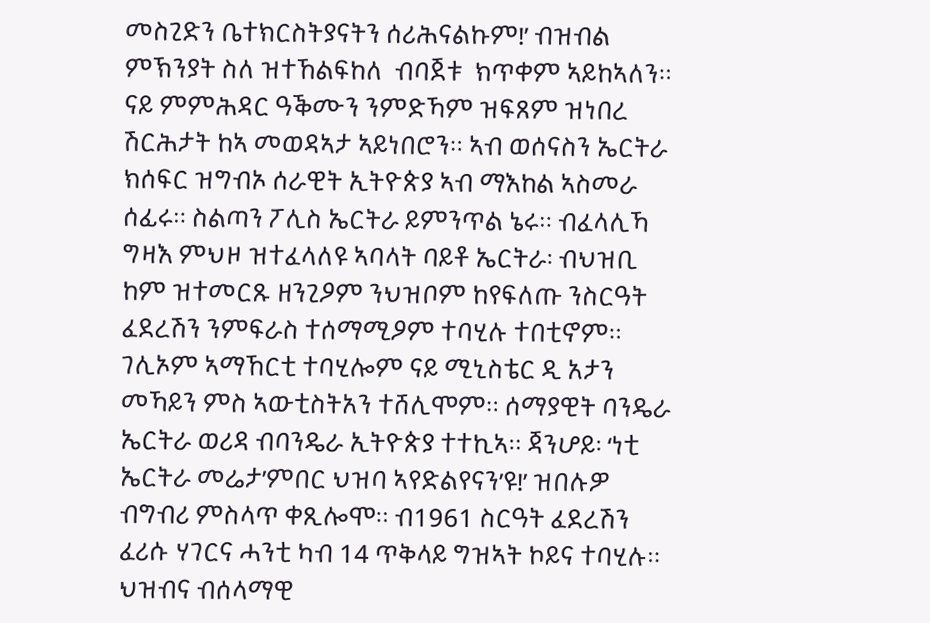መስጊድን ቤተክርስትያናትን ሰሪሕናልኩም!’ ብዝብል ምኽንያት ስለ ዝተኸልፍከለ  ብባጀቱ  ክጥቀም ኣይከኣለን። ናይ ምምሕዳር ዓቕሙን ንምድኻም ዝፍጸም ዝነበረ ሽርሕታት ከኣ መወዳኣታ ኣይነበሮን። ኣብ ወሰናስን ኤርትራ ክሰፍር ዝግብኦ ሰራዊት ኢትዮጵያ ኣብ ማእከል ኣስመራ ሰፊሩ። ስልጣን ፖሊስ ኤርትራ ይምንጥል ኔሩ። ብፈላሊኻ ግዛእ ምህዞ ዝተፈላለዩ ኣባላት ባይቶ ኤርትራ፡ ብህዝቢ ከም ዝተመርጹ ዘንጊዖም ንህዝቦም ከየፍለጡ ንስርዓት ፈደረሽን ንምፍራስ ተሰማሚዖም ተባሂሉ ተበቲኖም። ገሊኦም ኣማኸርቲ ተባሂሎም ናይ ሚኒስቴር ዲ አታን መኻይን ምስ ኣውቲስትአን ተሸሊሞም። ሰማያዊት ባንዴራ ኤርትራ ወሪዳ ብባንዴራ ኢትዮጵያ ተተኪኣ። ጃንሆይ፡ ‘ነቲ ኤርትራ መሬታ’ምበር ህዝባ ኣየድልየናን’ዩ!’ ዝበሉዎ ብግብሪ ምስላጥ ቀጺሎሞ። ብ1961 ስርዓት ፈደረሽን ፈሪሱ ሃገርና ሓንቲ ካብ 14 ጥቅላይ ግዝኣት ኮይና ተባሂሉ። ህዝብና ብሰላማዊ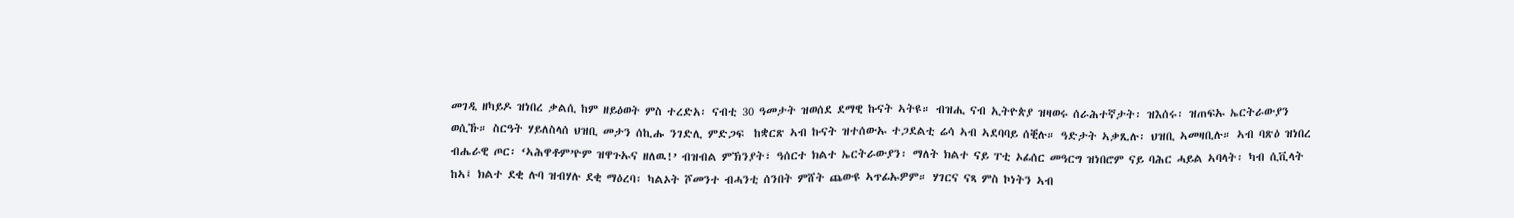መገዲ ዘካይዶ ዝነበረ ቃልሲ ከም ዘይዕወት ምስ ተረድአ፡ ናብቲ 30 ዓመታት ዝወሰደ ደማዊ ኩናት ኣትዩ። ብዝሒ ናብ ኢትዮጵያ ዝዛወሩ ሰራሕተኛታት፡ ዝእሰሩ፡ ዝጠፍኡ ኤርትራውያን ወሲኹ። ስርዓት ሃይለስላሰ ህዝቢ መታን ሰኪሑ ንገድሊ ምድጋፍ  ከቋርጽ ኣብ ኩናት ዝተሰውኡ ተጋደልቲ ሬሳ ኣብ ኣደባባይ ሰቒሉ። ዓድታት ኣቃጺሉ፡ ህዝቢ ኣመዛቢሉ። ኣብ ባጽዕ ዝነበረ ብሔራዊ ጦር፡ ‘ኣሕዋቶም’ዮም ዝዋጉኡና ዘለዉ!’ ብዝብል ምኽንያት፣ ዓሰርተ ክልተ ኤርትራውያን፡ ማለት ክልተ ናይ ፐቲ ኦፊሰር መዓርግ ዝነበሮም ናይ ባሕር ሓይል ኣባላት፡ ካብ ሲቪላት ከኣ፤ ክልተ ደቂ ሉባ ዝብሃሉ ደቂ ማዕረባ፡ ካልኦት ሾመንተ ብሓንቲ ሰንበት ምሸት ጨውዩ ኣጥፊኡዎም። ሃገርና ናጻ ምስ ኮነትን ኣብ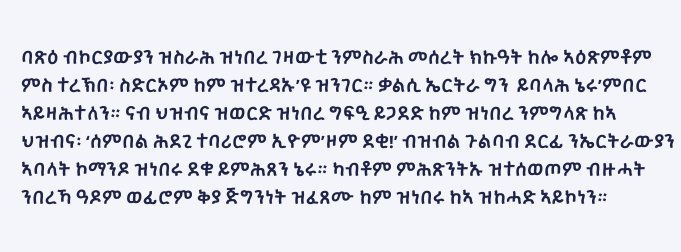ባጽዕ ብኮርያውያን ዝስራሕ ዝነበረ ገዛውቲ ንምስራሕ መሰረት ክኩዓት ከሎ ኣዕጽምቶም ምስ ተረኽበ፡ ስድርኦም ከም ዝተረዳኡ’ዩ ዝንገር። ቃልሲ ኤርትራ ግን  ይባላሕ ኔሩ’ምበር ኣይዛሕተለን። ናብ ህዝብና ዝወርድ ዝነበረ ግፍዒ ይጋደድ ከም ዝነበረ ንምግላጽ ከኣ ህዝብና፡ ‘ሰምበል ሕደጊ ተባሪሮም ኢዮም’ዞም ደቂ!’ ብዝብል ጉልባብ ደርፊ ንኤርትራውያን ኣባላት ኮማንዶ ዝነበሩ ደቁ ይምሕጸን ኔሩ። ካብቶም ምሕጽንትኡ ዝተሰወጦም ብዙሓት ንበረኻ ዓዶም ወፊሮም ቅያ ጅግንነት ዝፈጸሙ ከም ዝነበሩ ከኣ ዝከሓድ ኣይኮነን።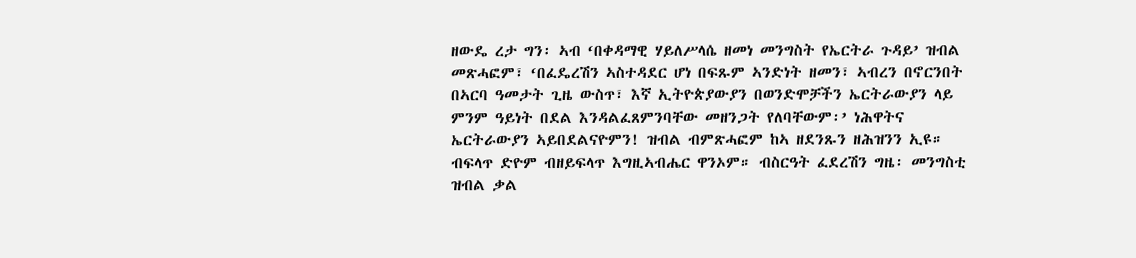ዘውዴ ረታ ግን፡ ኣብ ‘በቀዳማዊ ሃይለሥላሴ ዘመነ መንግስት የኤርትራ ጉዳይ’ ዝብል መጽሓፎም፣ ‘በፈዴረሽን ኣስተዳደር ሆነ በፍጹም ኣንድነት ዘመን፣ ኣብረን በኖርንበት በኣርባ ዓመታት ጊዜ ውስጥ፣ እኛ ኢትዮጵያውያን በወንድሞቻችን ኤርትራውያን ላይ ምንም ዓይነት በደል እንዳልፈጸምንባቸው መዘንጋት የለባቸውም፡’ ነሕዋትና ኤርትራውያን ኣይበደልናዮምን! ዝብል ብምጽሓፎም ከኣ ዘደንጹን ዘሕዝንን ኢዩ። ብፍላጥ ድዮም ብዘይፍላጥ እግዚኣብሔር ዋንኦም። ብስርዓት ፈደረሽን ግዜ፡ መንግስቲ ዝብል ቃል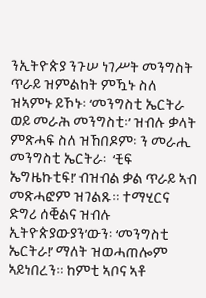ንኢትዮጵያ ንጉሠ ነገሥት መንግስት ጥራይ ዝምልከት ምዃኑ ስለ ዝኣምኑ ይኾኑ፡ ‘መንግስቲ ኤርትራ ወይ መራሕ መንግስቲ፡’ ዝብሉ ቃላት ምጽሓፍ ስለ ዝኸበዶም፡ ን መራሒ መንግስቲ ኤርትራ፡  ‘ቺፍ ኤግዜኩቲፍ!’ ብዝብል ቃል ጥራይ ኣብ መጽሓፎም ዝገልጹ። ተማሂርና ድግሪ ሰቒልና ዝብሉ ኢትዮጵያውያን’ውን፡ ‘መንግስቲ ኤርትራ!’ ማለት ዝወሓጠሎም ኣይነበረን። ከምቲ ኣቦና ኣቶ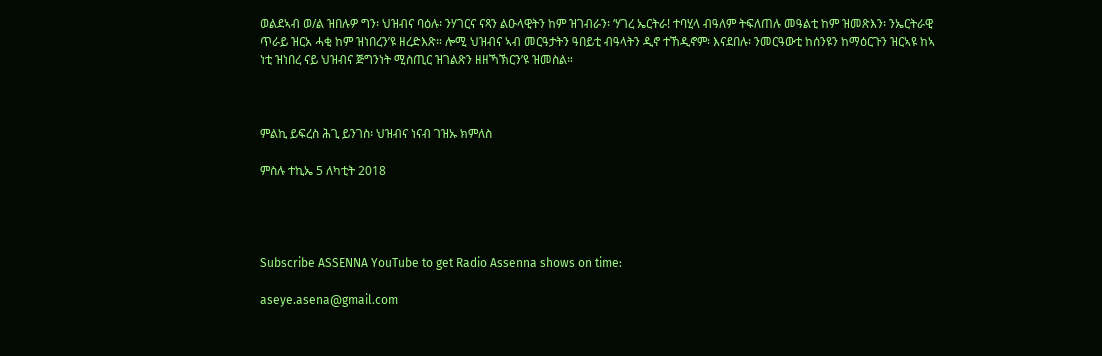ወልደኣብ ወ/ል ዝበሉዎ ግን፡ ህዝብና ባዕሉ፡ ንሃገርና ናጻን ልዑላዊትን ከም ዝገብራን፡ ‘ሃገረ ኤርትራ! ተባሂላ ብዓለም ትፍለጠሉ መዓልቲ ከም ዝመጽእን፡ ንኤርትራዊ ጥራይ ዝርአ ሓቂ ከም ዝነበረን’ዩ ዘረድእጽ። ሎሚ ህዝብና ኣብ መርዓታትን ዓበይቲ ብዓላትን ዲኖ ተኸዲኖም፡ እናደበሉ፡ ንመርዓውቲ ከሰንዩን ከማዕርጉን ዝርኣዩ ከኣ ነቲ ዝነበረ ናይ ህዝብና ጅግንነት ሚስጢር ዝገልጽን ዘዘኻኽርን’ዩ ዝመስል።



ምልኪ ይፍረስ ሕጊ ይንገስ፡ ህዝብና ነናብ ገዝኡ ክምለስ

ምስሉ ተኪኤ 5 ለካቲት 2018




Subscribe ASSENNA YouTube to get Radio Assenna shows on time:

aseye.asena@gmail.com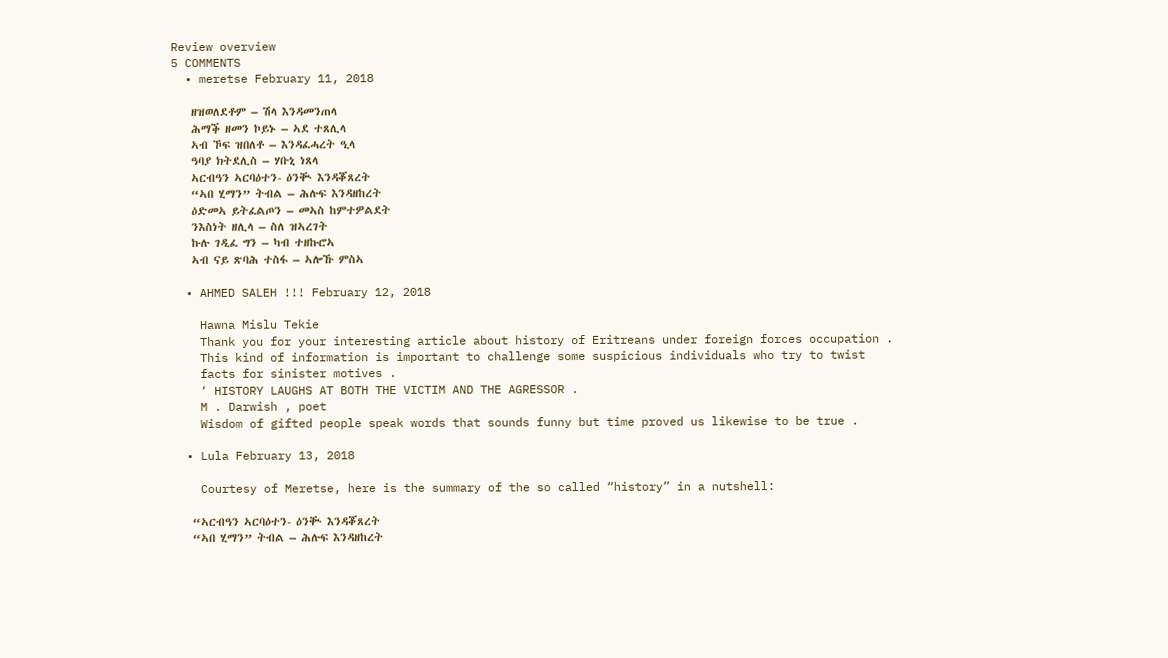Review overview
5 COMMENTS
  • meretse February 11, 2018

    ዘዝወለደቶም – ሽላ እንዳመንጠላ
    ሕማቕ ዘመን ኮይኑ – ኣደ ተጸሊላ
    ኣብ ኾፍ ዝበለቶ – እንዳፈሓረት ዒላ
    ዓባያ ክትደሊስ – ሃቡኒ ነጸላ
    ኣርብዓን ኣርባዕተን- ዕንቚ እንዳቖጸረት
    “ኣበ ሂማን” ትብል – ሕሉፍ እንዳዘከረት
    ዕድመኣ ይትፈልጦን – መኣስ ከምተዎልደት
    ንእስነት ዘሊላ – ስለ ዝኣረገት
    ኩሉ ገዲፈ ግን – ካብ ተዘኩሮኣ
    ኣብ ናይ ጽባሕ ተስፋ – ኣሎኹ ምስኣ

  • AHMED SALEH !!! February 12, 2018

    Hawna Mislu Tekie
    Thank you for your interesting article about history of Eritreans under foreign forces occupation .
    This kind of information is important to challenge some suspicious individuals who try to twist
    facts for sinister motives .
    ‘ HISTORY LAUGHS AT BOTH THE VICTIM AND THE AGRESSOR .
    M . Darwish , poet
    Wisdom of gifted people speak words that sounds funny but time proved us likewise to be true .

  • Lula February 13, 2018

    Courtesy of Meretse, here is the summary of the so called “history” in a nutshell:

    “ኣርብዓን ኣርባዕተን- ዕንቚ እንዳቖጸረት
    “ኣበ ሂማን” ትብል – ሕሉፍ እንዳዘከረት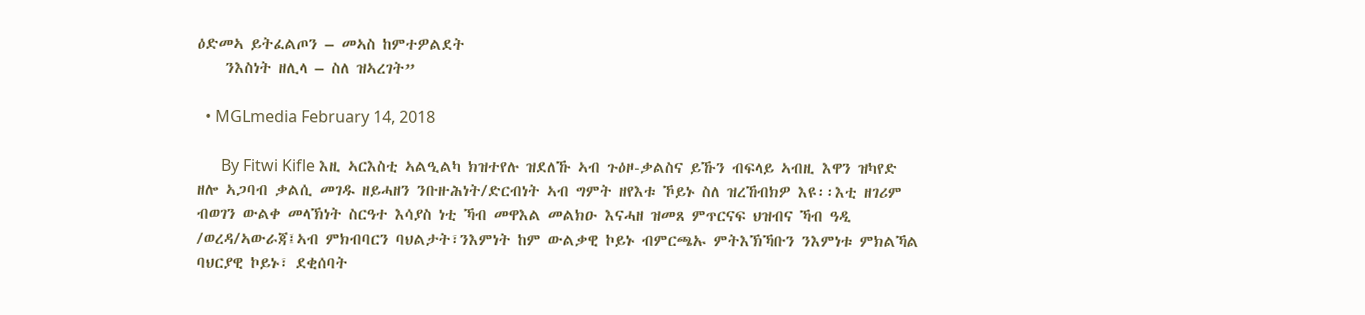ዕድመኣ ይትፈልጦን – መኣስ ከምተዎልደት
    ንእስነት ዘሊላ – ስለ ዝኣረገት”

  • MGLmedia February 14, 2018

      By Fitwi Kifle እዚ ኣርእስቲ ኣልዒልካ ክዝተየሉ ዝደለኹ ኣብ ጉዕዞ-ቃልስና ይኹን ብፍላይ ኣብዚ እዋን ዝካየድ ዘሎ ኣጋባብ ቃልሲ መገዱ ዘይሓዘን ንቡዙሕነት/ድርብነት ኣብ ግምት ዘየእቱ ኾይኑ ስለ ዝረኸብክዎ እዩ፡፡እቲ ዘገሪም ብወገን ውልቀ መላኽነት ስርዓተ እሳያስ ነቲ ኻብ መዋእል መልክዑ እናሓዘ ዝመጸ ምጥርናፍ ህዝብና ኻብ ዓዲ /ወረዳ/ኣውራጃ፤ኣብ ምክብባርን ባህልታት፣ንእምነት ከም ውልቃዊ ኮይኑ ብምርጫኡ ምትእኽኻቡን ንእምነቱ ምክልኻል ባህርያዊ ኮይኑ፣ ደቂሰባት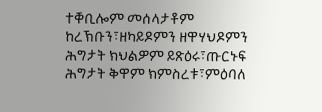ተቐቢሎም መሰላታቶም ከረኽቡን፣ዘካይዶምን ዘዋሃህዶምን ሕግታት ክህልዎም ይጽዕሩ፣ጡርኑፍ ሕግታት ቅዋም ክምስረቱ፣ምዕባለ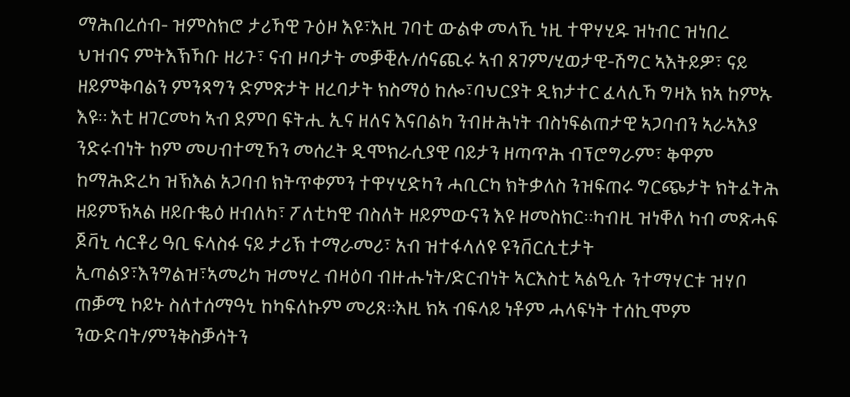ማሕበረሰብ- ዝምስክሮ ታሪኻዊ ጉዕዞ እዩ፣እዚ ገባቲ ውልቀ መላኺ ነዚ ተዋሃሂዱ ዝነብር ዝነበረ ህዝብና ምትእኽኻቡ ዘሪጉ፣ ናብ ዞባታት መቓቒሉ/ሰናጪሩ ኣብ ጸገም/ሂወታዊ-ሽግር ኣእትይዎ፣ ናይ ዘይምቅባልን ምንጻግን ድምጽታት ዘረባታት ክስማዕ ከሎ፣ባህርያት ዲክታተር ፈላሊኻ ግዛእ ክኣ ከምኡ እዩ። እቲ ዘገርመካ ኣብ ደምበ ፍትሒ ኢና ዘለና እናበልካ ንብዙሕነት ብስነፍልጠታዊ ኣጋባብን ኣራኣእያ ንድሩብነት ከም መሀብተሚኻን መሰረት ዲሞክራሲያዊ ባይታን ዘጣጥሕ ብፕሮግራም፣ ቅዋም ከማሕድረካ ዝኽእል አጋባብ ክትጥቀምን ተዋሃሂድካን ሓቢርካ ክትቃለስ ንዝፍጠሩ ግርጭታት ክትፈትሕ ዘይምኽኣል ዘይቡቈዕ ዘብለካ፣ ፖለቲካዊ ብስለት ዘይምውናን እዩ ዘመስክር።ካብዚ ዝነቐለ ካብ መጽሓፍ ጆቫኒ ሳርቶሪ ዓቢ ፍላስፋ ናይ ታሪኽ ተማራመሪ፣ አብ ዝተፋላለዩ ዩንቨርሲቲታት ኢጣልያ፣እንግልዝ፣ኣመሪካ ዝመሃረ ብዛዕባ ብዙሑነት/ድርብነት ኣርእስቲ ኣልዒሉ ንተማሃርቱ ዝሃቦ ጠቓሚ ኮይኑ ስለተሰማዓኒ ከካፍለኩም መሪጸ።እዚ ክኣ ብፍላይ ነቶም ሓላፍነት ተሰኪሞም ንውድባት/ምንቅስቓሳትን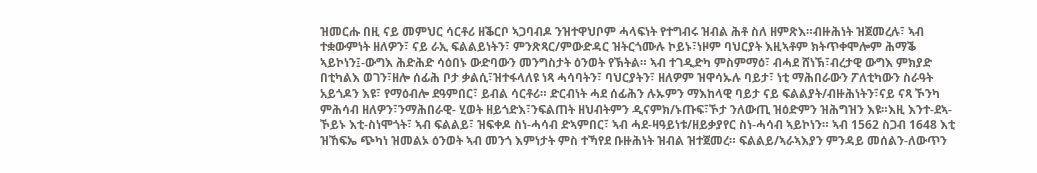ዝመርሑ በዚ ናይ መምህር ሳርቶሪ ዘቕርቦ ኣጋባብዶ ንዝተዋህቦም ሓላፍነት የተግብሩ ዝብል ሕቶ ስለ ዘምጽእ።ብዙሕነት ዝጀመረሉ፣ ኣብ ተቋውምነት ዘለዎን፣ ናይ ራኢ ፍልልይነትን፣ ምንጽጻር/ምውድዳር ዝትርጎሙሉ ኮይኑ፣ነዞም ባህርያት እዚኣቶም ክትጥቀሞሎም ሕማቕ ኣይኮነን፤-ውግእ ሕድሕድ ሳዕበኑ ውድባውን መንግስታት ዕንወት የኽትል። ኣብ ተገዲድካ ምስምማዕ፣ ብሓደ ሸነኽ፣ብረታዊ ውግእ ምክያድ በቲካልእ ወገን፣ዘሎ ሰፊሕ ቦታ ቃልሲ፣ዝተፋላለዩ ነጻ ሓሳባትን፣ ባህርያትን፣ ዘለዎም ዝዋሳኡሉ ባይታ፣ ነቲ ማሕበራውን ፖለቲካውን ስራዓት አይጎዶን እዩ፣ የማዕብሎ ደዓምበር፣ ይብል ሳርቶሪ። ድርብነት ሓደ ሰፊሕን ሉኡምን ማእከላዊ ባይታ ናይ ፍልልያት/ብዙሕነትን፣ናይ ናጻ ኾንካ ምሕሳብ ዘለዎን፣ንማሕበራዊ- ሂወት ዘይጎድእ፣ንፍልጠት ዘህብትምን ዲናምክ/ኑጡፍ፣ኾታ ንለውጢ ዝዕድምን ዝሕግዝን እዩ።እዚ እንተ-ደኣ-ኾይኑ እቲ-ስነሞጎት፣ ኣብ ፍልልይ፣ ዝፍቀዶ ስነ-ሓሳብ ድኣምበር፣ ኣብ ሓደ-ዛዓይነቱ/ዘይቃያየር ስነ-ሓሳብ ኣይኮነን። ኣብ 1562 ስጋብ 1648 እቲ ዝኸፍኤ ጭካነ ዝመልኦ ዕንወት ኣብ መንጎ እምነታት ምስ ተኻየደ ቡዙሕነት ዝብል ዝተጀመረ። ፍልልይ/ኣራኣእያን ምንዳይ መሰልን-ለውጥን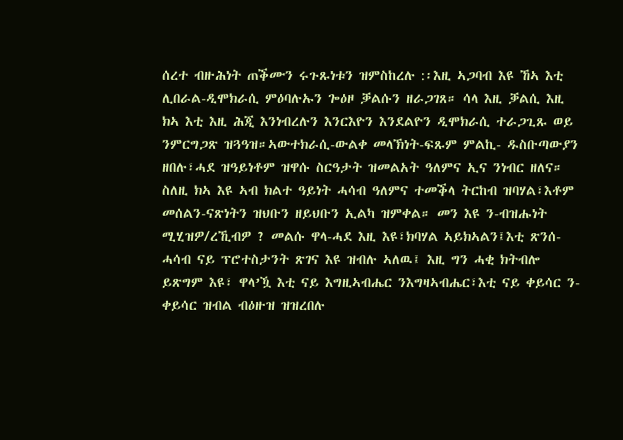ሰረተ ብዙሕነት ጠቕሙን ሩጉጹነቱን ዝምስከረሉ :፡እዚ ኣጋባብ እዩ ኸኣ እቲ ሊበራል-ዲሞክራሲ ምዕባሉኡን ጐዕዞ ቓልሱን ዘራጋገጸ። ሳላ እዚ ቓልሲ እዚ ክኣ እቲ እዚ ሕጂ እንነብረሉን እንርእዮን እንደልዮን ዲሞክራሲ ተራጋጊጹ ወይ ንምርግጋጽ ዝጓዓዝ።ኣውተክራሲ-ውልቀ መላኽነት-ፍጹም ምልኪ- ዱስቡጣውያን ዘበሉ፣ሓደ ዝዓይነቶም ዝዋሱ ስርዓታት ዝመልአት ዓለምና ኢና ንነብር ዘለና። ስለዚ ክኣ እዩ ኣብ ክልተ ዓይነት ሓሳብ ዓለምና ተመቕላ ትርከብ ዝባሃል፣እቶም መሰልን-ናጽነትን ዝህቡን ዘይህቡን ኢልካ ዝምቀል። መን እዩ ን-ብዝሑነት ሚሂዝዎ/ረኺብዎ ? መልሱ ዋላ-ሓደ እዚ እዩ፣ክባሃል ኣይክኣልን፤እቲ ጽንሰ-ሓሳብ ናይ ፕሮተስታንት ጽገና እዩ ዝብሉ ኣለዉ፤ እዚ ግን ሓቂ ክትብሎ ይጽግም እዩ፣ ዋላ’ዃ እቲ ናይ እግዚኣብሔር ንእግዛኣብሔር፣እቲ ናይ ቀይሳር ን-ቀይሳር ዝብል ብዕዙዝ ዝዝረበሉ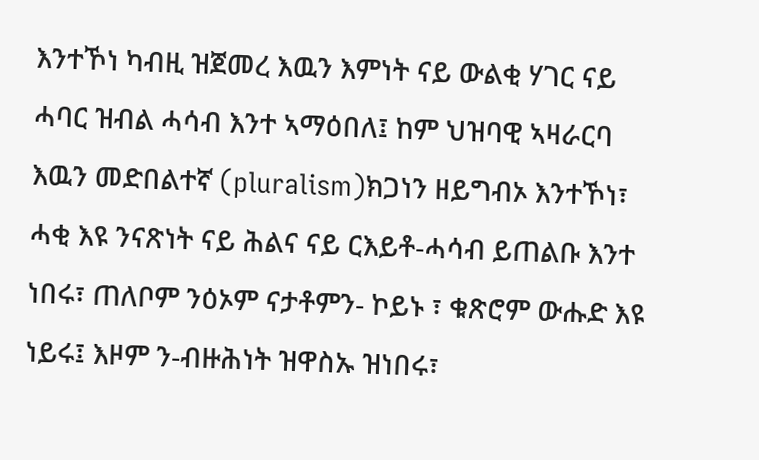እንተኾነ ካብዚ ዝጀመረ እዉን እምነት ናይ ውልቂ ሃገር ናይ ሓባር ዝብል ሓሳብ እንተ ኣማዕበለ፤ ከም ህዝባዊ ኣዛራርባ እዉን መድበልተኛ (pluralism)ክጋነን ዘይግብኦ እንተኾነ፣ ሓቂ እዩ ንናጽነት ናይ ሕልና ናይ ርእይቶ-ሓሳብ ይጠልቡ እንተ ነበሩ፣ ጠለቦም ንዕኦም ናታቶምን- ኮይኑ ፣ ቁጽሮም ውሑድ እዩ ነይሩ፤ እዞም ን-ብዙሕነት ዝዋስኡ ዝነበሩ፣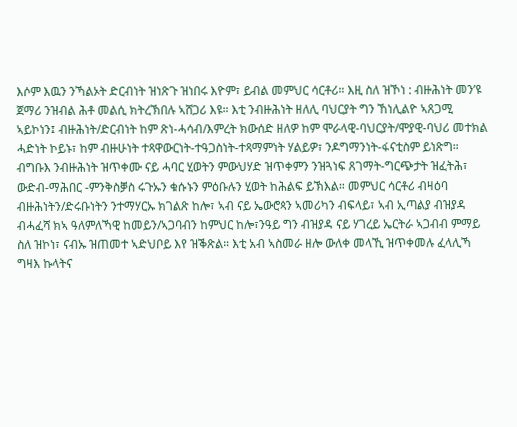እሶም እዉን ንኻልኦት ድርብነት ዝነጽጉ ዝነበሩ እዮም፣ ይብል መምህር ሳርቶሪ። እዚ ስለ ዝኾነ : ብዙሕነት መን’ዩ ጀማሪ ንዝብል ሕቶ መልሲ ክትረኽበሉ ኣሸጋሪ እዩ። እቲ ንብዙሕነት ዘለሊ ባህርያት ግን ኸነሊልዮ ኣጸጋሚ ኣይኮነን፤ ብዙሕነት/ድርብነት ከም ጽነ-ሓሳብ/እምረት ክውሰድ ዘለዎ ከም ሞራላዊ-ባህርያት/ሞያዊ-ባህሪ መተክል ሓድነት ኮይኑ፣ ከም ብዙሁነት ተጻዋውርነት-ተዓጋስነት-ተጻማምነት ሃልይዎ፣ ንዶግማንነት-ፋናቲስም ይነጽግ። ብግቡእ ንብዙሕነት ዝጥቀሙ ናይ ሓባር ሂወትን ምውህሃድ ዝጥቀምን ንዝጓነፍ ጸገማት-ግርጭታት ዝፈትሕ፣ ውድብ-ማሕበር -ምንቅስቓስ ሩጉኡን ቁሱኑን ምዕቡሉን ሂወት ከሕልፍ ይኽእል። መምህር ሳርቶሪ ብዛዕባ ብዙሕነትን/ድሩቡነትን ንተማሃርኡ ክገልጽ ከሎ፣ ኣብ ናይ ኤውሮጳን ኣመሪካን ብፍላይ፣ ኣብ ኢጣልያ ብዝያዳ ብሓፈሻ ክኣ ዓለምለኻዊ ከመይን/ኣጋባብን ከምህር ከሎ፣ንዓይ ግን ብዝያዳ ናይ ሃገረይ ኤርትራ ኣጋብብ ምማይ ስለ ዝኮነ፣ ናብኡ ዝጠመተ ኣድህቦይ እየ ዝቕጽል። እቲ አብ ኣስመራ ዘሎ ውለቀ መላኺ ዝጥቀመሉ ፈላሊኻ ግዛእ ኩላትና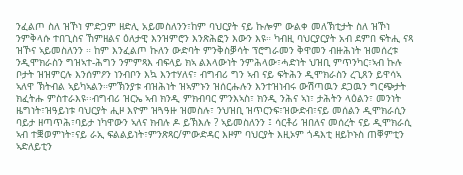ንፈልጦ ስለ ዝኾነ ምድጋም ዘድሊ አይመስለንን፣ከም ባህርያት ናይ ኩሎም ውልቀ መለኽቲታት ስለ ዝኾነ ንምቅላሱ ተበጊስና ኸምዘልና ዕለታዊ እንዝምሮን እንጽሕፎን እውን እዩ። ካብዚ ባህርያርያት አብ ደምበ ፍትሒ ናጻ ዝኾና ኣይመስለንን ። ከም እንፈልጦ ኩለን ውድባት ምንቅስቓሳት ፕሮግራመን ቅዋመን ብዙሕነት ዝመሰረቱ ንዲሞክራስን ግዝኣተ-ሕግን ንምምጻእ ብፍላይ ክኣ ልእላውነት ንምሕላው፣ሓድነት ህዝቢ ምጥንካር፣ኣብ ኩሉ ቦታት ዝዝምርሉ እንሰምዖን ነንብቦን እኳ እንተሃለና፣ ብግብሪ ግን ኣብ ናይ ፍትሕን ዲሞክራስን ረጊጸን ይዋሳኣ ኣለዋ ኽትብል ኣይካኣልን።ምኽንያቱ ብዝሕነት ዝኣምኑን ዝሰርሑሉን እንተዝነብሩ ውሽጣዉን ደጋዉን ግርጭታት ክፈትሑ ምስተራእዩ፡፡ብግብሪ ዝርኤ ኣብ ክንዲ ምክብባር ምንእኣስ፣ ክንዲ ንሕና ኣነ፣ ታሕትን ላዕልን፣ መንነት ዜግነት፣ዝዓይነቱ ባህርያት ሒዞ እዮም ዝጓዓዙ ዝመስሉ፣ ንህዝቢ ዝጥርንፍ፣ዝውድብ፣ናይ መሰልን ዲሞክራሲን ባይታ ዘጣጥሕ፣ባይታ ነካዋውን ኣለና ክብሉ ዶ ይኽእሉ ? ኣይመስለንን ፤ ሳርቶሪ ዝበለና መሰረት ናይ ዲሞክራሲ ኣብ ተቛወምነት፣ናይ ራኢ ፍልልይነት፣ምንጽጻር/ምውድዳር እዞም ባህርያት እዚኦም ጎዳእቲ ዘይኮኑስ ጠቐምቲን ኣድለይቲን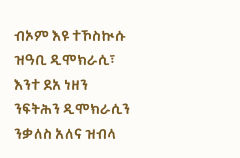ብኦም እዩ ተኾስኲሱ ዝዓቢ ዲሞክራሲ፣ እንተ ደአ ነዘን ንፍትሕን ዲሞክራሲን ንቃለስ አለና ዝብላ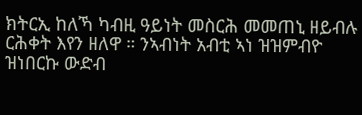ክትርኢ ከለኻ ካብዚ ዓይነት መስርሕ መመጠኒ ዘይብሉ ርሕቀት እየን ዘለዋ ። ንኣብነት አብቲ ኣነ ዝዝምብዮ ዝነበርኩ ውድብ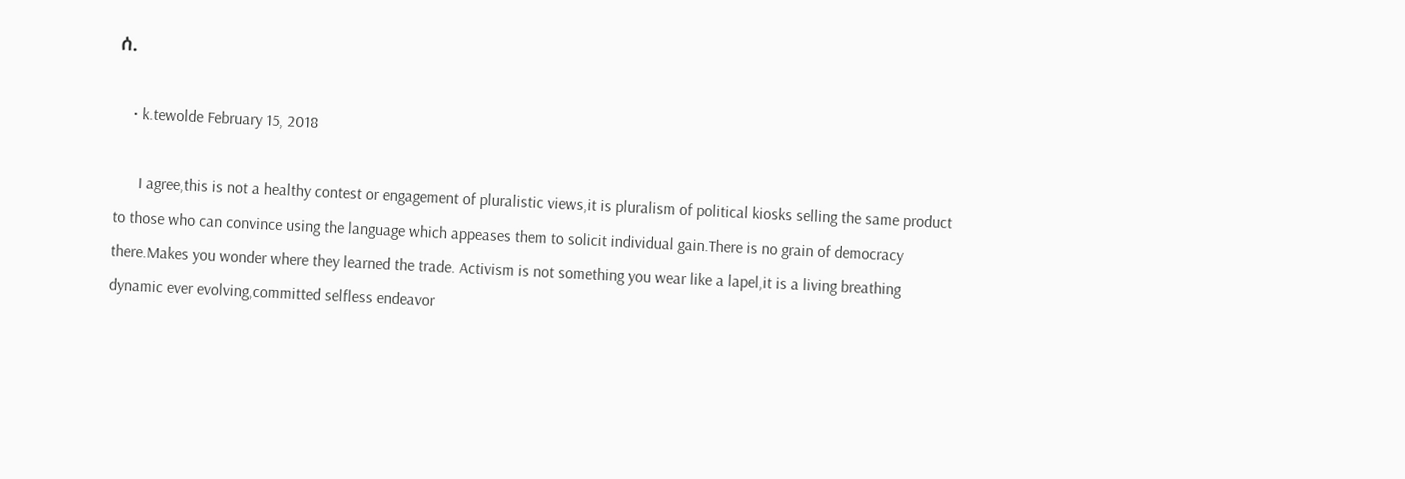ሰ.

    • k.tewolde February 15, 2018

      I agree,this is not a healthy contest or engagement of pluralistic views,it is pluralism of political kiosks selling the same product to those who can convince using the language which appeases them to solicit individual gain.There is no grain of democracy there.Makes you wonder where they learned the trade. Activism is not something you wear like a lapel,it is a living breathing dynamic ever evolving,committed selfless endeavor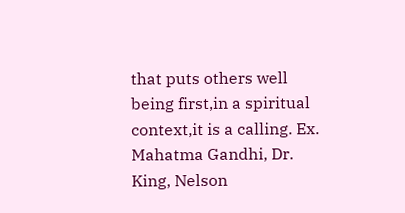that puts others well being first,in a spiritual context,it is a calling. Ex. Mahatma Gandhi, Dr. King, Nelson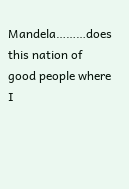Mandela………does this nation of good people where I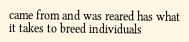came from and was reared has what it takes to breed individuals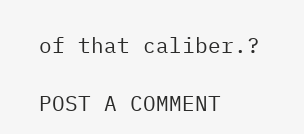of that caliber.?

POST A COMMENT